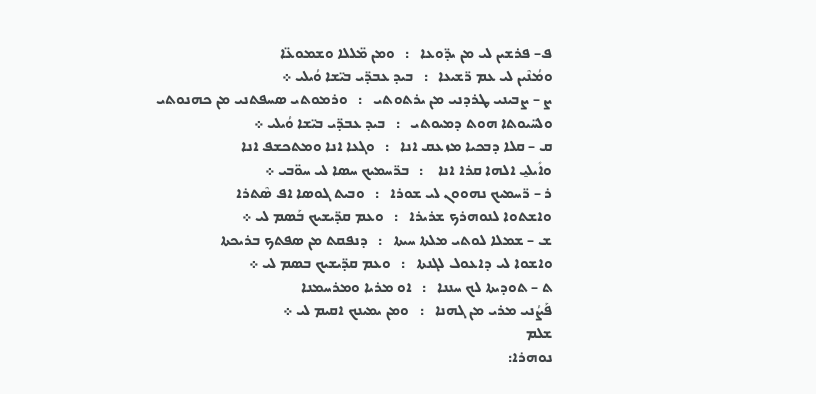ܦ– ܦܪܫܝܢ ܠܝ ܡܢ ܝܕ̈ܘܥܐ   :   ܘܡܢ ܡ̈ܠܠܐ ܘܫܡܘܥ̈ܐ
ܘܡܳܢܶܝܢ ܠܝ ܥܡ ܪ̈ܫܝܥܐ   :   ܒܝܕ ܥܒܕ̈ܝ ܒܝ̈ܫܐ ܘܳܝܠܝ ܀
ܨ – ܨܒܝܢܝ ܛܪܕܢܝ ܡܢ ܝܪܬܘܬܝ   :   ܘܪܡܘܬܝ ܣܚܦܬܢܝ ܡܢ ܟܗܢܘܬܝ
ܘܠܚ̈ܝܘܬܐ ܗܘܬ ܕܡܝܘܬܝ   :   ܒܝܕ ܥܒܕ̈ܝ ܒܝ̈ܫܐ ܘܳܝܠܝ ܀
ܩ – ܩܠܐ ܕܒܟܝܐ ܡܙܥܩ ܐܢܐ   :   ܘܓܥܐ ܐܢܐ ܘܡܬܟܫܦ ܐܢܐ
ܘܐܺܝܠܝ̱ ܐܠܗܐ ܩܪܐ ܐܢܐ    :   ܒܪ̈ܚܡܝܟ ܚܣܐ ܠܝ ܚܘ̈ܒܝ ܀
ܪ – ܪ̈ܚܡܝܟ ܢܗܘܘܢ ܠܝ ܫܘܪܐ   :   ܘܒܝܬ ܓܘܣܐ ܐܦ ܣܶܬܪܐ
ܘܐܫܬܘܐ ܠܢܘܗܪܟ ܫܪܝܪܐ   :   ܘܥܡ ܩܕ̈ܝܫܝܟ ܒܰܣܡ ܠܝ ܀
ܫ – ܫܡܠܐ ܠܘܬܝ ܡܠܬܐ ܚܝܬܐ   :   ܕܢܦܩܬ ܡܢ ܣܦܬܟ ܒܪܝܟܬܐ
ܘܐܫܘܐ ܠܝ ܕܐܥܘܠ ܠܓܢܬܐ   :   ܘܥܡ ܩܕ̈ܝܫܝܟ ܒܣܡ ܠܝ ܀
ܬ – ܬܘܕܝܬܐ ܠܟ ܚܢܢܐ   :   ܐܘ ܡܪܝܐ ܘܡܪܚܡܢܐ
ܦܰܨܳܢܝ ܡܪܝ ܡܢ ܓܗܢܐ   :   ܘܡܢ ܝܡܝܢܟ ܐܩܝܡ ܠܝ ܀
ܫܠܡ
ܢܘܗܪܐ: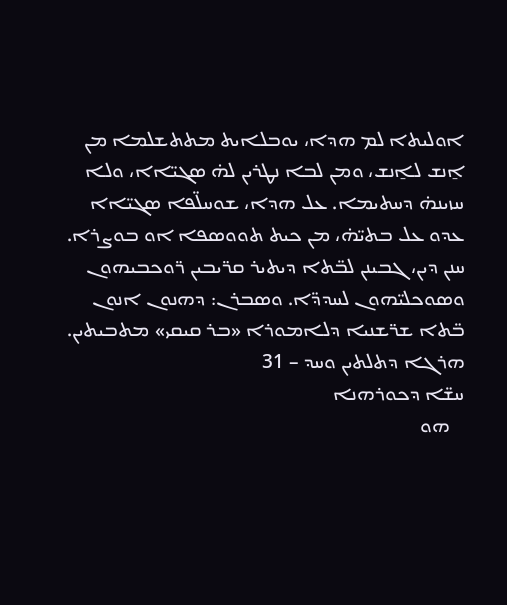ܐܘܠܝܬܐ ܠܡ ܗܕܐ، ܝܘܒܠܐܝܬ ܡܬܬܫܠܡܐ ܡܢ
ܐ̱ܢܫ ܠܐ̱ܢܫ، ܘܡܢ ܠܒܐ ܢܛܪܝܢ ܠܗ̇ ܣܓܝ̈ܐܐ، ܘܠܐ
ܚܙܝܢܗ̇ ܕܚܬܝܡܐ. ܥܠ ܗܕܐ، ܫܘܚܠ̈ܦܐ ܣܓܝ̈ܐܐ
ܥܕܘ ܥܠ ܒܬܝ̈ܗ̇، ܡܢ ܟܝܬ ܬܘܘܣܦܐ ܐܘ ܒܘܨܪܐ.
ܚܢܢ ܕܝܢ، ܓܒܝܢܢ ܠܒ̈ܬܐ ܕܝܬܝܪ ܩܪ̈ܝܒܝܢ ܪ̈ܘܟܒܝܗܘܢ
ܘܣܘܟܠܝ̈ܗܘܢ ܠܚܕܕ̈ܐ. ܘܣܒܪܢ: ܕܗܢܘܢ ܐܢܘܢ
ܒ̈ܬܐ ܫܪ̈ܫܢܝܐ ܕܠܐܡܘܪܐ «ܒܪ ܩܝܩܝ» ܡܬܒܝܬܝܢ.
ܗܪܓܐ ܕܬܠܬܝܢ ܘܚܕ – 31
ܚܫ̈ܐ ܕܟܘܪܗܢܐ
   ܗܘ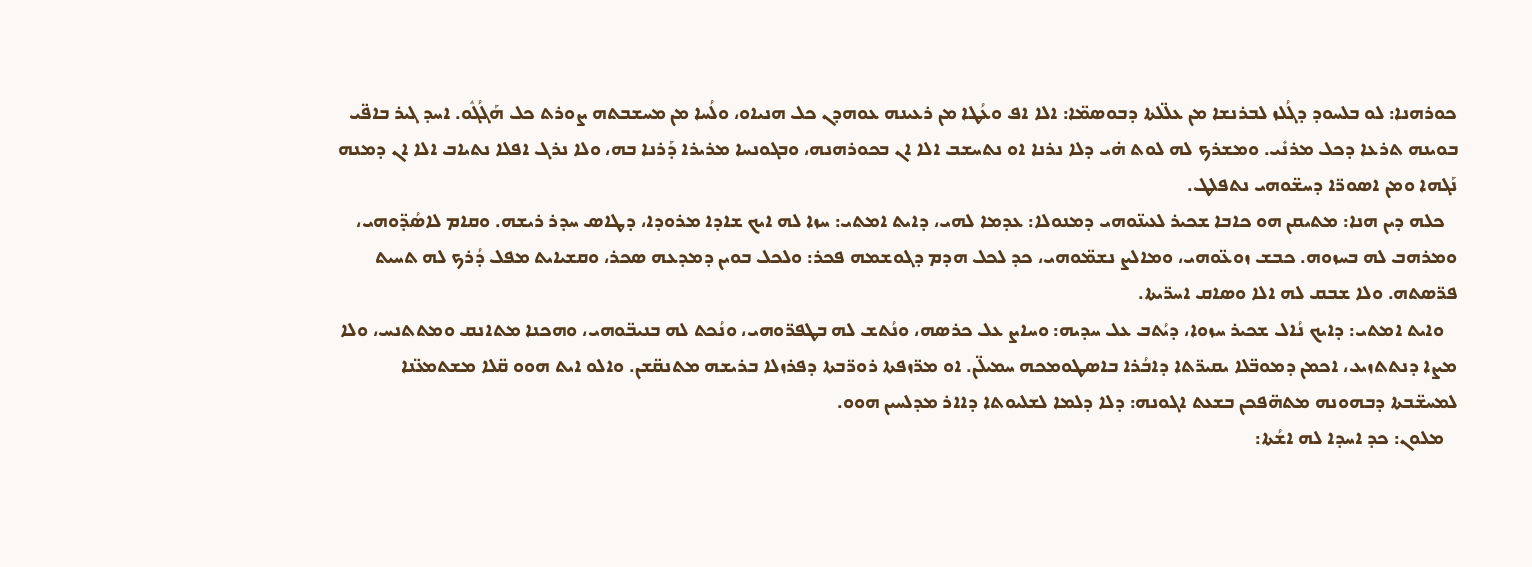ܟܘܪܗܢܐ: ܠܘ ܒܠܚܘܕ ܕܓܳܠܙ ܠܒܪܢܫܐ ܡܢ ܥܠ̈ܠܬܐ ܕܒܘܣܡ̈ܐ: ܐܠܐ ܐܦ ܘܥܳܛܐ ܡܢ ܪܥܝܢܗ ܥܘܗܕܢ ܟܠ ܗܢܝܐܘ، ܘܠܳܚܐ ܡܢ ܡܚܫܒܬܗ ܨܘܪܬ ܟܠ ܗܰܓܳܓܽܘ. ܐܚܕ ܓܝܪ ܒܐܦ̈ܝ ܒܘܝܢܗ ܬܪܥܐ ܕܟܠ ܡܪܢܺܝ. ܘܡܫܪܟ ܠܗ ܠܘܬ ܗ̇ܝ ܕܠܐ ܢܪܢܐ ܐܘ ܢܬܚܫܒ ܐܠܐ ܐܢ ܒܟܘܪܗܢܗ، ܘܒܓܘܢܚܐ ܡܪܝܪܐ ܕܰܪܢܐ ܒܗ، ܘܠܐ ܢܪܓ ܐܦܠܐ ܢܬܝܐܒ ܐܠܐ ܐܢ ܕܡܢܗ ܢܰܓܗܐ ܘܡܢ ܐܣܘܪ̈ܐ ܕܚܫ̈ܘܗܝ ܢܬܦܠܛ.
   ܟܠܗ ܕܝܢ ܗܢܐ: ܡܬܝܩܢ ܗܘ ܟܐܒܐ ܫܟܝܪ ܠܥܝܢ̈ܘܗܝ ܕܡܢܘܠܐ: ܥܕܡܐ ܠܗܝ، ܕܐܝܬ ܐܡܬܝ: ܚܙܐ ܠܗ ܐܝܟ ܫܐܕܐ ܡܪܘܕܐ، ܕܛܐܣ ܚܕܪ ܪܝܫܗ. ܘܩܐܡ ܠܐܣܳܕ̈ܘܗܝ، ܘܡܪܗܒ ܠܗ ܒܚܙܘܗ. ܟܒܫ ܙܘܥ̈ܘܗܝ، ܘܡܐܠܨ ܢܫܡ̈ܘܗܝ، ܟܕ ܠܟܠ ܗܕܡ ܕܓܘܫܡܗ ܦܟܪ: ܘܠܟܠ ܒܘܝܢ ܕܡܕܥܗ ܣܟܪ، ܘܩܫܝܐܝܬ ܡܦܠ ܕܳܪܟ ܠܗ ܬܚܝܬ ܦܪ̈ܣܬܗ. ܘܠܐ ܫܒܩ ܠܗ ܐܠܐ ܘܣܐܩ ܐܚܪ̈ܝܬܐ.
   ܘܐܝܬ ܐܡܬܝ: ܕܐܝܟ ܢܳܐܠ ܫܟܝܪ ܚܙܘܐ، ܕܝܳܬܒ ܥܠ ܚܕܝܗ: ܘܚܐܨ ܥܠ ܟܪܣܗ، ܘܢܳܬܫ ܠܗ ܒܛܦܪ̈ܘܗܝ، ܘܢܳܟܬ ܠܗ ܒܢܝܒ̈ܘܗܝ، ܘܗܟܢܐ ܡܬܐܢܩ ܘܡܬܬܢܚ، ܘܠܐ ܡܨܐ ܕܢܬܬܙܝܥ، ܐܟܡܢ ܕܡܘܒ̈ܠܐ ܝܩܝܪ̈ܬܐ ܕܐܒܳܪܐ ܒܐܣܛܘܡܟܗ ܚܡܝܠ̈ܢ. ܐܘ ܡܪ̈ܙܦܬܐ ܪܘܪ̈ܒܬܐ ܕܦܪܙܠܐ ܒܪܝܫܗ ܡܬܢܩ̈ܫܢ. ܘܐܠܘ ܐܝܬ ܗܘܘ ܩ̈ܠܐ ܡܫܬܡܥ̈ܢܐ ܠܡܚܫ̈ܒܬܐ ܕܒܗܘܢܗ ܡܬܗ̈ܦܟܢ ܒܫܥܬ ܐܓܘܢܗ: ܕܠܐ ܕܠܡܐ ܠܫܠܝܘܬܐ ܕܐܐܪ ܡܕܠܚܝܢ ܗܘܘ.
   ܡܠܘܢ: ܟܕ ܐܚܕܐ ܠܗ ܐܫܳܬܐ: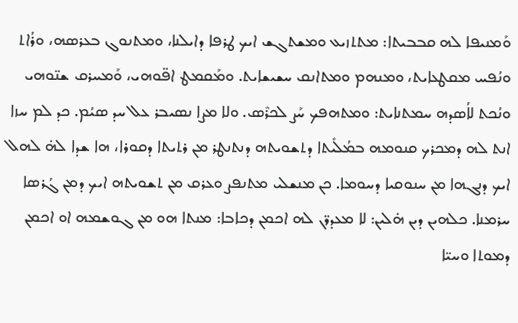ܘܰܡܢܝܦܐ ܠܗ ܩܒܒܝܬܐ: ܡܬܬܙܝܥ ܘܡܫܬܓܫ ܐܝܟ ܛܪܦܐ ܕܐܝܠܢܐ، ܘܡܬܢܘܓ ܒܥܪܣܗ، ܘܪܳܐܬ ܘܢܳܦܚ ܡܩܛܥܐܝܬ، ܘܡܢܗܡ ܘܡܬܐܢܩ ܚܫܝܫܐܝܬ. ܘܡܰܩܡܛ ܐܦ̈ܘܗܝ، ܘܰܡܚܪܩ ܫܢ̈ܘܗܝ ܘܢܳܟܬ ܠܐܳܣܕܗ ܚܡܬܢܐܝܬ: ܘܡܬܗܦܟ ܚܰܨ ܠܟܪܶܣ. ܘܠܐ ܡܨܐ ܢܣܝܒܪ ܥܠ ܚܕ ܣܝܳܡ. ܟܕ ܠܡ ܚܙܐ ܐܢܬ ܠܗ ܕܡܟܪܟ ܩܢܘܡܗ ܒܡܳܠܺܝܬܐ ܕܬܫܘܝܬܗ ܕܢܬܢܛܪ ܡܢ ܪܬܝܬܐ ܕܩܘܪܐ، ܗܐ ܫܕܐ ܠܗ̇ ܠܗܠ ܐܝܟ ܕܢܓܗܐ ܡܢ ܚܢܘܩܝܐ ܕܚܘܡܐ. ܟܢ ܡܢܫܠܝ ܡܬܢܦܨ ܘܥܪܩ ܡܢ ܬܫܘܝܬܗ ܐܝܟ ܕܡܢ ܓܳܪܣܐ ܚܪܡܢܐ. ܟܠܗܝܢ ܕܝܢ ܗ̇ܠܝܢ: ܠܐ ܡܥܕܪ̈ܢ ܠܗ ܐܟܡܢ ܕܟܐܒܐ: ܡܢܬܐ ܗܘ ܡܢ ܓܘܫܡܗ ܐܘ ܐܟܡܢ ܕܡܘܬܐ ܘܚܝ̈ܐ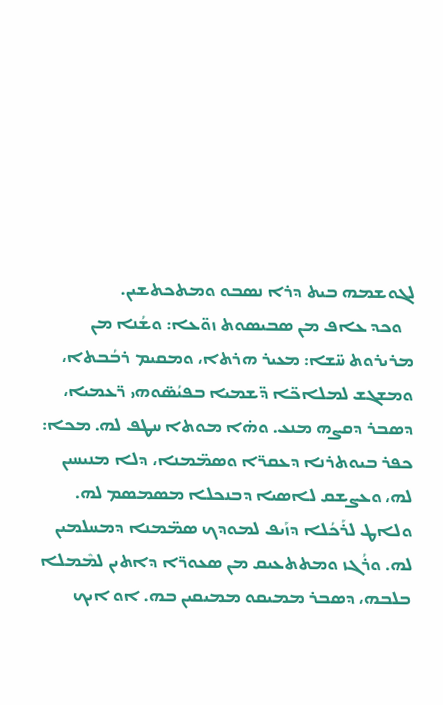ܠܓܘܫܡܗ ܒܝܬ ܕܪܐ ܢܣܒܘ ܘܡܬܟܬܫܝܢ.
   ܘܟܕ ܥܐܦ ܡܢ ܣܒܝܣܘܬ ܙܘ̈ܥܐ: ܘܫܳܢܐ ܡܢ ܡܪܝܪܘܬ ܚ̈ܫܐ: ܡܥܝܪ ܗܪܬܐ، ܘܡܩܝܡ ܪܒܳܒܬܐ، ܘܡܫܓܫ ܠܡܠܐܟ̈ܐ ܕ̈ܫܡܝܐ ܒܦܝܳܣ̈ܘܗܝ ܪ̈ܥܡܝܐ، ܕܣܒܪ ܕܩܨܗ ܡܢܥ. ܘܗ̇ܐ ܡܘܬܐ ܚܛܦ ܠܗ. ܡܟܐ: ܟܦܪ ܒܝܘܬܪܢܐ ܕܥܩܪ̈ܐ ܘܣܡ̈ܡܢܐ، ܕܠܐ ܡܢܝܚܝܢ ܠܗ، ܘܥܨܫܩ ܠܐܣܝܐ ܕܒܢܟܠܐ ܡܣܡܣܡ ܠܗ. ܘܠܐܛ ܠܪܰܟܳܠܐ ܕܙܰܝܦ ܠܡܘܕܟ ܣܡ̈ܡܢܐ ܕܡܚܠܡܝܢ ܠܗ. ܘܪܳܓܙ ܘܡܬܬܥܝܩ ܡܢ ܣܥܘܪ̈ܐ ܕܐܬܝܢ ܠܡܶܡܠܐ ܒܠܒܗ، ܕܣܒܪ ܡܡܝܩܘ ܡܡܝܩܝܢ ܒܗ. ܐܘ ܐܝܟ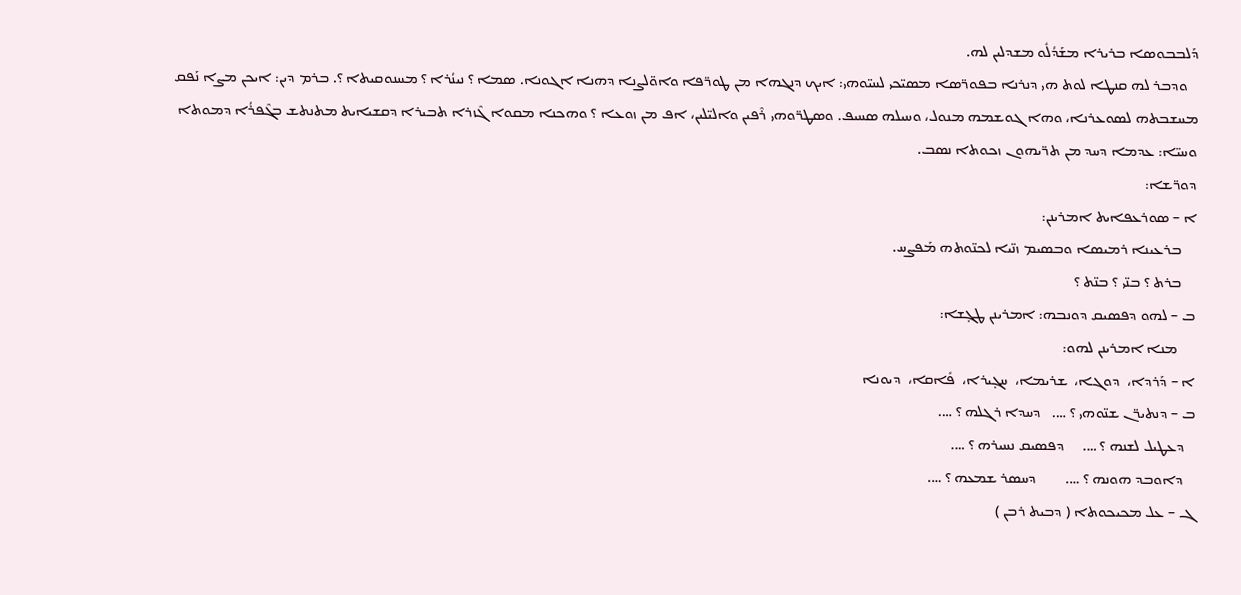ܕܰܠܒܒܘܣܐ ܒܪܝܪܐ ܡܫܰܕܳܠܽܘ ܡܫܕܠܝܢ ܠܗ.
   ܘܕܒܪ ܠܗ ܩܢܛܐ ܠܘܬ ܗܝ ܕܢܪܢܐ ܒܦܘܪ̈ܣܐ ܡܣܝ̈ܟܝ ܠܚܝ̈ܘܗܝ: ܐܝܟ ܕܢܓܗܐ ܡܢ ܛܘܪ̈ܦܐ ܘܐܘ̈ܠܨܢܐ ܕܗܢܐ ܐܓܘܢܐ. ܣܡܐ ؟ ܢܝܢܳܪܐ ؟ ܡܚܢܘܩܝܬܐ ؟. ܒܪܡ ܕܝܢ: ܐܝܟܢ ܡܨܐ ܢܰܦܩ ܡܚܫܒܬܗ ܠܣܘܥܪܢܐ، ܘܗܐ ܓܘܫܡܗ ܡܢܘܠ، ܘܚܝܠܗ ܣܚܝܦ. ܘܣܛܪ̈ܘܗܝ ܪܶܦܝܢ ܘܐܠܝ̈ܠܝܢ، ܐܦ ܡܢ ܙܘܥܐ ؟ ܘܗܟܢܐ ܡܩܘܐ ܓܶܙܪܐ ܬܒܝܪܐ ܕܩܫܝܐܝܬ ܡܬܢܬܫ ܒܓܶܦܪܳܐ ܕܡܘܬܐ ܘܚܝ̈ܐ: ܥܕܡܐ ܕܚܕ ܡܢ ܬܪ̈ܝܗܘܢ ܙܟܘܬܐ ܢܣܒ.
ܕܘܪ̈ܫܐ:
ܐ – ܣܘܪܥܦܐܝܬ ܐܡܪܝܢܢ:
    ܒܪܥܝܢܐ ܪܡܝܣܐ ܘܒܣܝܡ ܙܢ̈ܝܐ ܠܟܢ̈ܘܬܗ ܡܰܦܨܚ.
    ܒܪܬ ؟ ܒܢ̈ܝ ؟ ܒܢ̈ܬ ؟
ܒ – ܠܗܘ ܕܦܣܝܩ ܕܘܢܒܗ: ܐܡܪܝܢܢ ܛܓ̣ܫܐ:
     ܡܢܐ ܐܡܪܝܢܢ ܠܗܘ:
ܐ – ܕܰܪܕܐ،  ܕܘܓܐ،  ܫܪܝܡܐ،  ܚܓ̣ܝܪܐ،  ܦܺܐܩܐ،  ܕܝܘܢܐ
ܒ – ܕܢܬܝܪ̈ܢ ܫܢ̈ܘܗܝ ؟ ….   ܕܚܕܐ ܪܓܠܗ ؟ ….
   ܕܥܛܝܠ ܠܫܢܗ ؟ ….     ܕܦܣܝܩ ܢܚܝܪܗ ؟ ….
   ܕܐܘܒܕ ܗܘܢܗ ؟ ….        ܕܚܣܪ ܫܡܥܗ ؟ ….
ܓ – ܥܠ ܡܟܝܟܘܬܐ ( ܕܒܝܬ ܪܒܢ )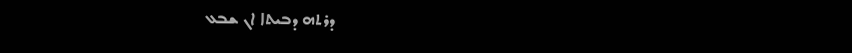ܕܪܬܗ ܕܒܝܬܐ ܐܢ ܫܒܥ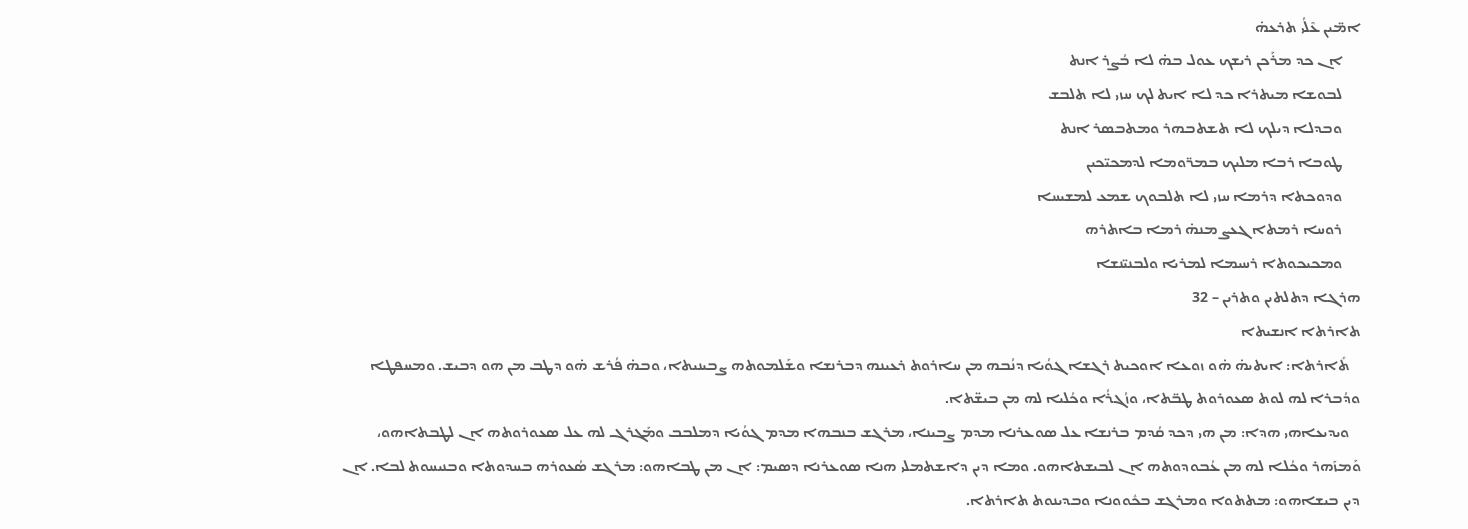ܐܡ̈ܝܢ ܥܶܠܳܝ ܬܪܥܗ̇
     ܐܢ ܟܕ ܡܪܰܟܢ ܪܝܫܟ ܥܘܠ ܒܗ̇ ܠܐ ܒܳܨܪ ܐܢܬ
     ܠܒܘܫܐ ܡܝܬܪܐ ܟܕ ܠܐ ܐܝܬ ܠܟ ܚܙܝ ܠܐ ܬܠܒܫ
     ܘܒܕܠܐ ܕܝܠܟ ܠܐ ܬܫܬܒܗܪ ܘܡܬܒܣܪ ܐܢܬ
     ܛܘܒܐ ܪܒܐ ܡܠܝܟ ܒܡܪ̈ܘܡܐ ܠܕܡܟܝ̈ܟܝܢ
     ܘܕܘܟܬܐ ܕܪܡܐ ܚܙܝ ܠܐ ܬܠܒܘܟ ܫܡܥ ܠܡܫܝܚܐ
     ܪܘܚܐ ܪܡܬܐ ܓܥܨ ܡܢܗ̇ ܪܡܐ ܒܐܬܪܗ
     ܘܡܟܝܟܘܬܐ ܪܚܝܡܐ ܠܡܪܝܐ ܘܠܒܢܝ̈ܢܫܐ
ܗܪܓܐ ܕܬܠܬܝܢ ܘܬܪܝܢ – 32
ܬܐܪܬܐ ܐܢܫܝܬܐ
   ܬܺܐܪܬܐ: ܐܝܬܝܗ̇ ܗ̇ܘ ܙܘܥܐ ܐܘܟܝܬ ܪܓܫܐ ܓܘܳܝܐ ܕܢܳܒܗ ܡܢ ܚܐܪܘܬ ܪܥܝܢܗ ܕܒܪܢܫܐ ܘܫܰܠܡܘܬܗ ܨܒܝܢܝܬܐ، ܘܒܗ̇ ܦܳܪܫ ܗ̇ܘ ܕܛܒ ܡܢ ܗܘ ܕܒܝܫ. ܘܡܚܦܛܐ ܘܕܳܒܪܐ ܠܗ ܠܘܬ ܣܥܘܪܘܬ ܛܒ̈ܬܐ، ܘܙܳܓܪܳܐ ܘܟܳܠܝܐ ܠܗ ܡܢ ܒܝܫ̈ܬܐ.
   ܘܝܕܝܥܐܗܝ ܗܕܐ: ܡܢ ܗܝ ܕܟܕ ܩܳܕܡ ܒܪܢܫܐ ܥܠ ܣܘܥܪܢܐ ܡܕܡ ܨܒܝܢܐ، ܡܪܓܫ ܒܢܒܗܐ ܡܕܡ ܓܘܳܝܐ ܕܡܠܒܒ ܘܡܰܓܪܓ ܠܗ ܥܠ ܣܥܘܪܘܬܗ ܐܢ ܠܛܒܬܐܗܘ، ܘܰܡܙܰܗܪ ܘܟܳܠܐ ܠܗ ܡܢ ܥܳܒܘܕܘܬܗ ܐܢ ܠܒܝܫܬܐܗܘ. ܘܡܐ ܕܝܢ ܕܐܫܬܡܠܝ ܗܢܐ ܣܘܥܪܢܐ ܕܣܝܡ: ܐܢ ܡܢ ܛܒܐܗܘ: ܡܪܓܫ ܣܳܥܘܪܗ ܒܚܕܘܬܐ ܘܒܢܝܚܘܬ ܠܒܐ. ܐܢ ܕܝܢ ܒܝܫܐܗܘ: ܡܬܬܘܐ ܘܡܪܓܫ ܒܟܽܘܘܢܐ ܘܒܕܝܢܘܬ ܬܐܪܬܐ.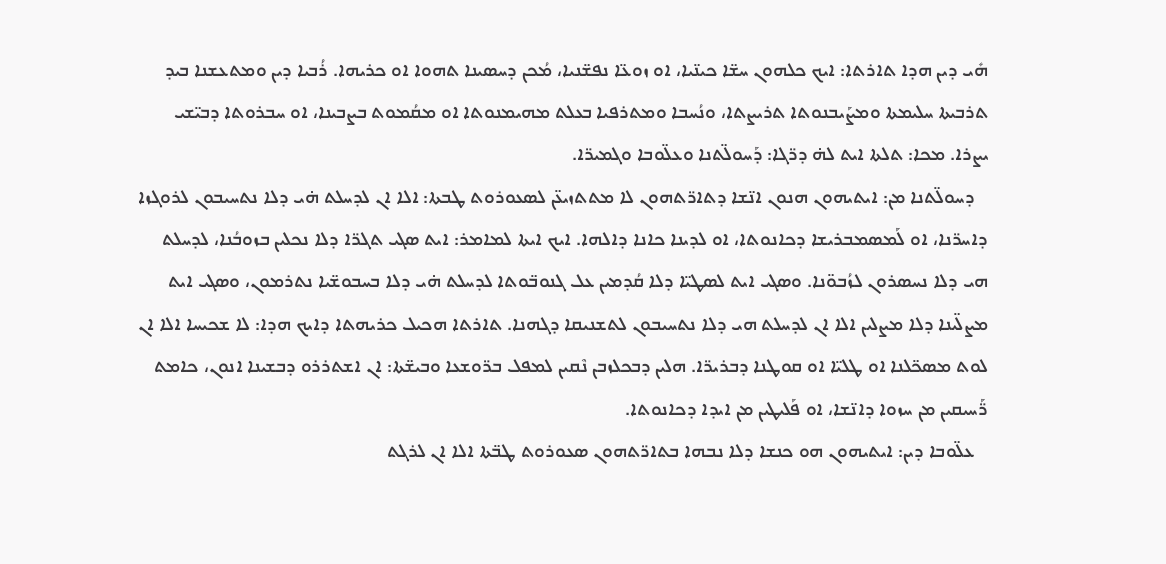ܗܺܝ ܕܝܢ ܗܕܐ ܬܐܪܬܐ: ܐܝܟ ܟܠܗܘܢ ܚܫ̈ܐ ܟܝܢ̈ܝܐ، ܐܘ ܙܘܥ̈ܐ ܢܦܫ̈ܢܝܐ، ܡܳܟܢ ܕܚܣܝܢܐ ܬܗܘܐ ܐܘ ܟܪܝܗܐ. ܪܳܒܝܐ ܕܝܢ ܘܡܬܥܫܢܐ ܒܝܕ ܬܪܒܝܬܐ ܚܠܝܡܬܐ ܘܡܨܰܝܒܢܘܬܐ ܬܪܝܨܬܐ، ܘܢܳܚܒܐ ܘܡܬܪܦܝܐ ܒܥܠܬ ܡܗܝܡܢܘܬܐ ܐܘ ܡܩܳܡܘܬ ܒܨܒܝܢܐ، ܐܘ ܚܒܪܘܬܐ ܕܒܝ̈ܫܝ ܝܨܪܐ. ܡܟܐ: ܬܠܬܐ ܐܝܬ ܠܗ̇ ܕܪ̈ܓܐ: ܕܰܚܘܠ̈ܬܢܐ ܘܥܠ̈ܘܒܐ ܘܓܡܝܪ̈ܐ.
   ܕܚܘܠ̈ܬܢܐ ܡܢ: ܐܝܬܝܗܘܢ ܗܢܘܢ ܐܢ̈ܫܐ ܕܬܐܪ̈ܬܗܘܢ ܠܐ ܡܬܬܙܝܥ̈ܢ ܠܣܥܘܪܘܬ ܛܒܬܐ: ܐܠܐ ܐܢ ܠܕܚܠܬ ܗ̇ܝ ܕܠܐ ܢܬܚܝܒܘܢ ܠܪܘܓܙܐ ܕܐܚܪ̈ܢܐ، ܐܘ ܠܰܡܣܡܒܪܝܫܐ ܕܟܐܢܘܬܐ، ܐܘ ܠܕܝܢܐ ܟܐܢܐ ܕܐܠܗܐ. ܐܝܟ ܐܝܬܐ ܠܡܐܡܪ: ܐܝܬ ܣܓܝ ܬܓܪ̈ܐ ܕܠܐ ܢܟܠܝܢ ܒܙܘܒܳܢܐ، ܠܕܚܠܬ ܗܝ ܕܠܐ ܢܚܣܪܘܢ ܠܙܳܒܘ̈ܢܐ. ܘܣܓܝ ܐܝܬ ܠܣܛܝ̈ܐ ܕܠܐ ܩܳܕܡܝܢ ܥܠ ܓܢܘܒ̈ܘܬܐ ܠܕܚܠܬ ܗ̇ܝ ܕܠܐ ܒܚܒܘܫ̈ܝܐ ܢܬܪܡܘܢ، ܘܣܓܝ ܐܝܬ ܡܨܠ̈ܝܢܐ ܕܠܐ ܡܨܠܝܢ ܐܠܐ ܐܢ ܠܕܚܠܬ ܗܝ ܕܠܐ ܢܬܚܝܒܘܢ ܠܬܫܢܝܩܐ ܕܓܗܢܐ. ܬܐܪܬܐ ܗܟܝܠ ܟܪܝܗܬܐ ܕܐܝܟ ܗܕܐ: ܠܐ ܫܟܝܚܐ ܐܠܐ ܐܢ ܠܘܬ ܡܣܟ̈ܠܢܐ ܐܘ ܛܠܝ̈ܐ ܐܘ ܩܘܛܢܐ ܕܒܪܝܪ̈ܐ. ܗܠܝܢ ܕܒܟܠܙܒܢ ܢܶܩܝܢ ܠܡܦܠ ܒܪ̈ܘܫܥܐ ܘܒܝܫ̈ܬܐ: ܐܢ ܐܫܬܪܪܘ ܕܒܫܝܢܐ ܐܢܘܢ، ܟܐܡܬ ܪ̈ܰܚܝܩܝܢ ܡܢ ܚܙܘܐ ܕܐܢ̈ܫܐ، ܐܘ ܦܰܠܝܛܝܢ ܡܢ ܐܝܕܐ ܕܟܐܢܘܬܐ.
   ܥܠ̈ܘܒܐ ܕܝܢ: ܐܝܬܝܗܘܢ ܗܘ ܟܢܫܐ ܕܠܐ ܢܒܗܐ ܒܬܐܪ̈ܬܗܘܢ ܣܥܘܪܘܬ ܛܒ̈ܬܐ ܐܠܐ ܐܢ ܠܪܓܬ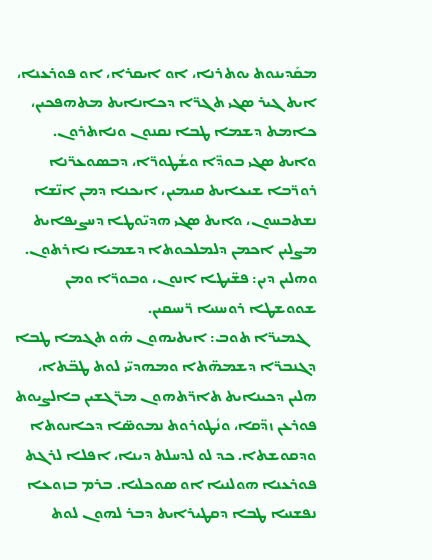ܡܩܰܕܝܢܘܬ ܝܘܬܪܢܐ، ܐܘ ܐܝܩܪܐ، ܐܘ ܦܘܪܥܢܐ، ܐܝܬ ܓܝܪ ܣܓܝ ܬܓܪ̈ܐ ܕܟܐܢܐܝܬ ܡܬܗܦܟܝܢ، ܟܐܡܬ ܕܫܡܐ ܛܒܐ ܢܩܢܘܢ ܘܢܐܬܪܘܢ. ܘܐܝܬ ܣܓܝ ܒܘܕ̈ܐ ܘܫܳܛܘܪ̈ܐ، ܕܒܣܘܥܪ̈ܢܐ ܪܘܪ̈ܒܐ ܫܝܥܐܝܬ ܩܝܡܝܢ، ܐܝܟܢܐ ܕܡܢ ܐܢ̈ܫܐ ܢܫܬܒܚܘܢ، ܘܐܝܬ ܣܓܝ ܗܕܝ̈ܘܛܐ ܕܚܨܝܦܐܝܬ ܡܨܠܝܢ ܐܟܡܢ ܕܠܡܠܟܘܬܐ ܕܫܡܝܐ ܢܐܪܬܘܢ. ܘܗܠܝܢ ܕܝܢ: ܦܫ̈ܝܛܐ ܐܢܘܢ، ܘܒܘܪ̈ܐ ܘܡܢ ܫܘܘܫܛܐ ܪܘܚܢܝܐ ܪ̈ܚܝܩܝܢ.
   ܓܡܝܪ̈ܐ ܬܘܒ: ܐܝܬܝܗܘܢ ܗ̇ܘ ܬܓܡܐ ܛܒܐ ܕܓܢܒܪ̈ܐ ܕܫܡܗ̈ܬܐ ܘܡܗܕܝ̈ܝ ܠܘܬ ܛܒ̈ܬܐ، ܗܠܝܢ ܕܟܝܢܐܝܬ ܬܐܪ̈ܬܗܘܢ ܡܪ̈ܓܫܝܢ ܒܐܠܨܝܘܬ ܦܘܪܥܢ ܙܕ̈ܩܐ، ܘܢܳܛܘܪܘܬ ܢܡܘܣ̈ܐ ܕܟܐܢܘܬܐ ܘܕܩܘܫܬܐ. ܟܕ ܠܘ ܠܕܚܠܬ ܕܝܢܐ، ܐܦܠܐ ܠܪܓܬ ܦܘܪܥܢܐ ܗܘܠܢܝܐ ܐܘ ܣܘܟܠܝܐ. ܒܪܡ ܒܙܘܥܐ ܢܦܫܢܝܐ ܛܒܐ ܕܩܛܝܪܐܝܬ ܕܒܪ ܠܗܘܢ ܠܘܬ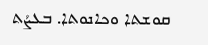ܩܘܫܬܐ ܘܟܐܢܘܬܐ. ܒܥܨܳܬ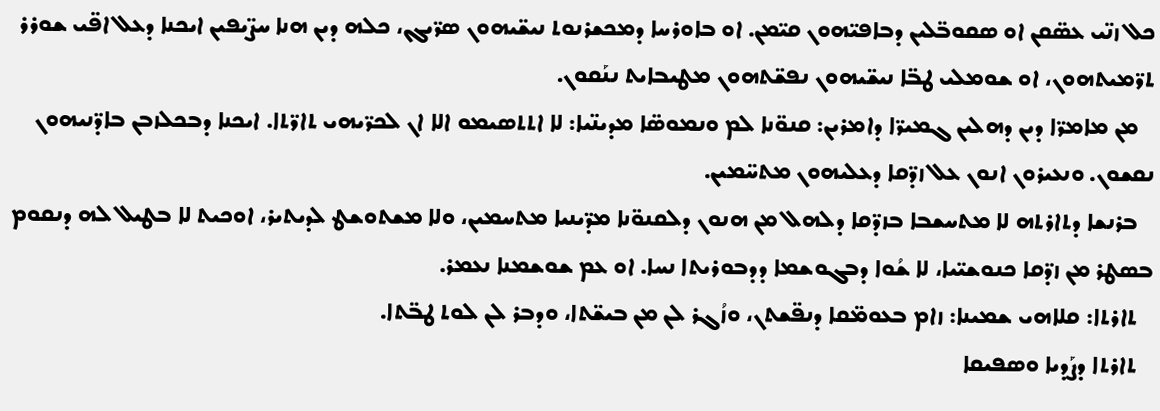ܟܠ ܙܢ̈ܝ ܥܣ̈ܩܢ ܐܘ ܣܩܘܒ̈ܠܝܢ ܕܒܐܦܝ̈ܗܘܢ ܩܝ̈ܡܢ. ܐܘ ܒܐܘܪܚܐ ܕܡܟܫܪܢܘܬ ܢܝܫ̈ܝܗܘܢ ܣܪ̈ܝܓܢ، ܟܠܗ ܕܝܢ ܗܢܐ ܚܨ̈ܝܦܝܢ ܐܝܟܢܐ ܕܥܠ ܐܦ̈ܝ ܫܘܪܪ ܬܪ̈ܡܝܬܗܘܢ، ܐܘ ܫܘܡܠܝ ܛܒ̈ܐ ܢܝܫ̈ܝܗܘܢ ܢܦܫ̈ܬܗܘܢ ܡܛܝܒܐܝܬ ܢܢܰܩܘܢ.
   ܡܢ ܡܐܡܪ̈ܐ ܕܝܢ ܕܗܠܝܢ ܓܡܝܪ̈ܐ ܕܐܡܪܝܢ: ܩܢܘ̈ܢܐ ܠܡ ܘܢܡܘܣ̈ܐ ܡܕܝܢ̈ܝܐ: ܠܐ ܐܬܬܣܝܡܘ ܐܠܐ ܐܢ ܠܟܪ̈ܝܗܝ ܬܐܪ̈ܬܐ. ܐܝܟܢܐ ܕܒܟܠܙܒܢ ܒܐܕ̈ܢܝܗܘܢ ܢܩܫܘܢ. ܘܢܥܝܪܘܢ ܐܢܘܢ ܥܠ ܙܕ̈ܩܐ ܕܥܠܝܗܘܢ ܡܬܚ̈ܡܝܢ.
   ܒܪܢܫܐ ܕܬܐܪܬܗ ܠܐ ܡܬܚܫܒܐ ܒܙܕ̈ܩܐ ܕܠܗܠ ܡܢ ܗܢܘܢ ܕܠܩܢܘ̈ܢܐ ܡܕ̈ܝܢܝܐ ܡܬܚܡܝܢ، ܘܠܐ ܡܫܬܘܫܛ ܠܕܝܬܝܪ، ܐܘܟܝܬ ܠܐ ܒܛܝܠ ܠܗ ܕܢܩܘܡ ܒܣܛܪ ܡܢ ܙܕ̈ܩܐ ܟܢܘܫܝ̈ܝܐ، ܠܐ ܫܳܘܐ ܕܒܓܘܫܡܐ ܕܕܒܘܪܝܬܐ ܢܚܐ. ܐܘ ܥܡ ܫܘܫܡܢܐ ܢܥܡܪ.
   ܬܐܪܬܐ: ܩܠܐܗܝ ܫܡܝܢܐ: ܙܐܡ ܒܥܘܡ̈ܩܐ ܕܢܦ̈ܫܬܢ، ܘܙܳܓܪ ܠܢ ܡܢ ܒܝܫ̈ܬܐ، ܘܕܒܪ ܠܢ ܠܘܬ ܛܒ̈ܬܐ.
   ܬܐܪܬܐ ܕܨܰܕܝܐ ܘܣܦܝܩܐ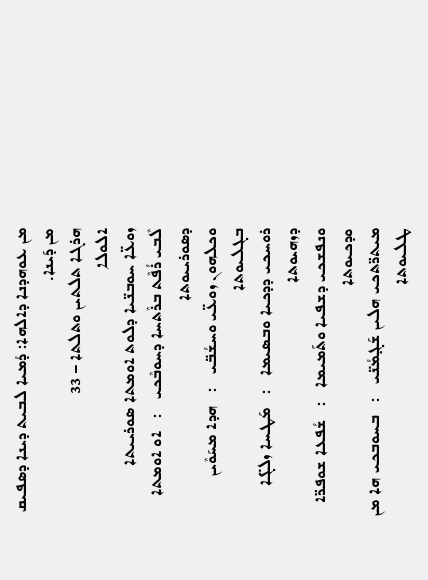ܡܢ ܥܘܗܕܢܐ ܕܐܠܗܐ: ܕܳܡܝܐ ܠܒܝܬ ܕܝܢܐ ܕܣܦܝܩ ܡܢ ܕܰܝܢܐ.
ܗܪܓܐ ܬܠܬܝܢ ܘܬܠܬܐ – 33
ܐܠܘܠܐ
ܙܘܥ̈ܐ ܚܘܒܢ̈ܝܐ ܕܠܘܬ ܐܘܡܬܐ ܣܘܪܝܝܬܐ
ܠܶܒܝ ܪܳܦܶܬ ܒܪܶܬܚܐ ܕܚܘܒܶܟܝ   :   ܐܘ ܐܘܡܬܐ ܕܣܘܪܝܝܘܬܐ
ܘܟܠܗܘܢ ܙܘܥ̈ܝ ܘܚܫܳܒ̈ܝ   :   ܗܕܐ ܡܚܰܘܶܝܢ ܒܓܠܝܘܬܐ
ܪܘܚܟܝ ܕܕܟܝܐ ܘܒܣܝܡܐ   :   ܡܰܛܚܐ ܙܠܓ̈ܐ ܕܙܗܝܘܬܐ
ܘܢܦܫܟܝ ܕܫܦܝܐ ܘܬܰܡܝܡܐ   :   ܫܳܦܥܐ ܫܘܦܪ̈ܐ ܘܕܟܝܘܬܐ
ܡܝܬܪ̈ܬܟܝ ܗܠܝܢ ܫܰܓ̣ܡܳܢ̈ܝ   :   ܒܚܘܒܟܝ ܗܐ ܡܢ ܛܠܝܘܬܐ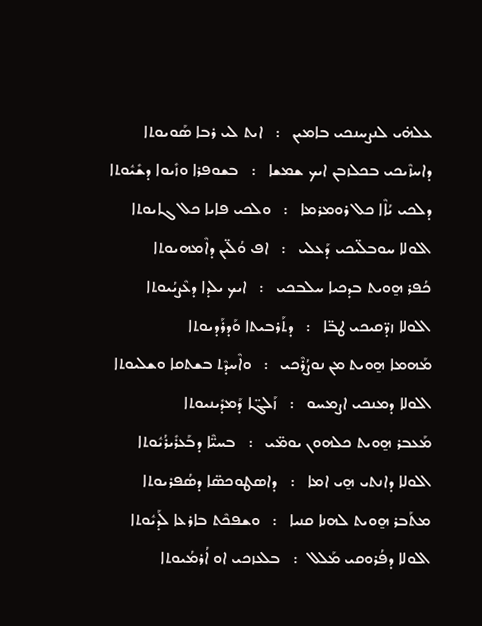ܥܠܗ̇ܝ ܠܢܨܚܢܟܝ ܒܐܡܝܢ   :   ܐܝܬ ܠܝ ܪܒܐ ܣܰܘܝܘܬܐ
ܕܐܚܙܶܝܟܝ ܒܟܠܙܒܢ ܐܝܟ ܫܡܫܐ   :   ܒܫܘܦܪܐ ܘܙܺܝܘܐ ܕܫܺܝܽܘܬܐ
ܕܠܟܝ ܝܳܐܶܐ ܟܠ ܪܘܡܪܡܐ   :   ܘܠܟܝ ܦܐܝܐ ܟܠ ܓܐܝܘܬܐ
ܐܠܘܠܐ ܚܘܒܠ̈ܝܟܝ ܕܰܥܠܝ   :   ܐܦ ܘܳܠ̈ܝܢ ܕܐܶܡܗܝܘܬܐ
ܟܳܦܪ ܗ̱ܘܝܬ ܒܕܟܝܐ ܚܠܒܟܝ   :   ܐܝܟ ܝܠܕܐ ܕܥܶܨܝܳܝܘܬܐ
ܐܠܘܠܐ ܙܕ̈ܩܝܟܝ ܛܒ̈ܐ   :   ܕܬܰܪܒܝܬܐ ܘܰܕܪܰܕܝܘܬܐ
ܡܰܗܡܐ ܗ̱ܘܝܬ ܡܢ ܢܘܨܳܪܶܟܝ   :   ܘܐܶܚܕܶܬ ܒܫܬܩܐ ܘܫܠܝܘܬܐ
ܐܠܘܠܐ ܕܡܢܟܝ ܐܨܡܚܘ   :   ܙܰܠܓ̈ܐ ܕܰܡܕܺܝܢܝܘܬܐ
ܡܰܥܒܪ ܗ̱ܘܝܬ ܟܠܗܘܢ ܝܘܡ̈ܝ   :   ܒܚܝ̈ܶܐ ܕܒܰܥܪܺܝܪܳܝܽܘܬܐ
ܐܠܘܠܐ ܕܐܢܬܝ ܗ̱ܝ ܐܡܐ   :   ܕܐܣܛܘܟܣ̈ܐ ܕܣܳܦܪܝܘܬܐ
ܡܬܰܒܪ ܗ̱ܘܝܬ ܠܗܢܐ ܩܢܝܐ   :   ܘܫܦܟܶܬ ܒܐܪܥܐ ܠܰܕܝܽܘܬܐ
ܐܠܘܠܐ ܕܦܳܪܘܩܝ ܡܰܠܠ   :   ܒܠܥܙܟܝ ܐܘ ܐܳܪܡܳܝܘܬܐ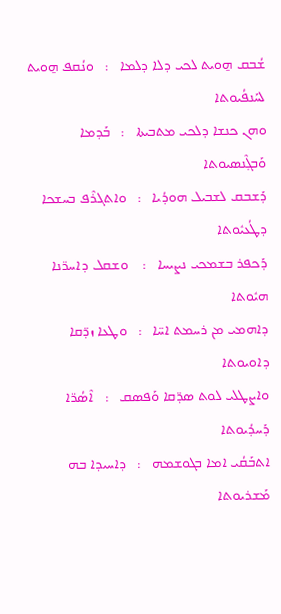ܫܳܒܩ ܗ̱ܘܝܬ ܠܟܝ ܕܠܐ ܕܠܡܐ   :   ܘܢܳܩܦ ܗ̱ܘܝܬ ܠܚܰܢܦܳܝܘܬܐ
ܘܗܢ ܟܢܫܐ ܕܠܟܝ ܡܬܒܝܬܐ   :   ܒܰܕܡܐ ܘܰܒܓ̣ܶܢܣܝܘܬܐ
ܕܰܫܒܩ ܠܫܒܝܠ ܗܘܕܳܝܐ   :   ܘܐܬܓܪܶܦ ܒܚܫܟܐ ܕܛܳܥܝܽܘܬܐ
ܕܰܟܦܪ ܒܫܡܟܝ ܢܨܝܚܐ   :    ܘܫܩܠ ܕܐܚܪ̈ܢܐ ܗܝܽܘܬܐ
ܕܐܗܡܝ ܡܢ ܪܚܡܬ ܐܚ̈ܐ   :   ܘܛܥܐ ܙܕ̈ܩܐ ܕܐܘܝܘܬܐ
ܘܐܨܛܠܝ ܠܘܬ ܣܕ̈ܩܐ ܘܰܦܣܩ   :   ܐܶܣܳܪ̈ܐ ܕܰܚܕܳܝܘܬܐ
ܐܬܒܰܩܳܝ ܐܡܐ ܒܓܘܫܡܗ   :   ܕܐܚܝܕܐ ܒܗ ܡܰܫܪܝܘܬܐ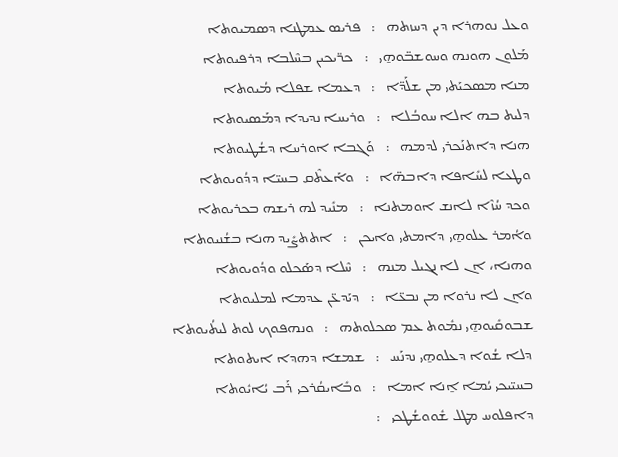ܘܥܠ ܢܘܗܪܐ ܕܝܢ ܕܚܙܬܗ   :   ܦܪܝܣ ܥܡܛܢܐ ܕܣܡܝܘܬܐ
ܡܰܠܘܢ ܗܘܢܗ ܘܚܘܫܒ̈ܘܗ̱ܝ   :   ܟܪ̈ܝܟܝܢ ܒܚܶܠܒܐ ܕܪܦܝܘܬܐ
ܡܢܐ ܡܣܟܝܰܬܝ ܡܢ ܫܠܰܕ̈ܐ   :   ܕܥܡܐ ܫܦܠܐ ܡܳܝܘܬܐ
ܕܠܝܬ ܒܗ ܐܠܐ ܚܘܒܳܠܐ   :   ܘܪܝܚܐ ܢܕܝܕܐ ܕܡܰܣܝܘܬܐ
ܗܢܐ ܕܐܬܢܰܟܪܝ ܠܕܡܗ   :   ܘܰܓܒܐ ܐܘܪܚܐ ܕܫܳܛܝܘܬܐ
ܘܛܥܐ ܠܚܺܐܦܐ ܕܐܒܗ̈ܐ   :   ܘܐܰܥܬܶܩ ܒܚܝ̈ܐ ܕܕܳܘܝܘܬܐ
ܘܟܕ ܚܳܙܶܐ ܠܐܢܫ ܐܘܡܬܢܐ   :   ܡܢܺܝܕ ܠܗ ܪܝܫܗ ܒܟܪܝܘܬܐ
ܘܐܳܡܪ ܥܠܘܗ̱ܝ ܕܐܡܬܝ ܘܐܝܟܢ   :   ܐܬܬܨܺܝܕ ܗܢܐ ܒܫܳܢܝܘܬܐ
ܘܗܢܐ، ܐܢ ܠܐ ܢܓܝܠ ܡܢܗ   :   ܚܶܠܐ ܕܣܰܟܠܘ ܘܕܳܘܝܘܬܐ
ܘܐܢ ܠܐ ܢܪܘܐ ܡܢ ܢܒܥ̈ܐ   :   ܕܝܰܕܥ̈ܢ ܥܕܡܐ ܠܡܠܝܘܬܐ
ܫܒܘܩܺܝܘܗ̱ܝ ܢܡܽܘܬ ܥܡ ܣܟܠܘܬܗ   :   ܘܢܗܦܘܟ ܠܘܬ ܠܝܬܳܝܘܬܐ
ܕܠܐ ܫܳܘܐ ܕܥܠܘܗ̱ܝ ܢܕܢܰܚ   :   ܫܡܫܐ ܕܗܕܐ ܐܝܬܘܬܐ
ܒܚܝ̈ܝܟܝ ܝܳܡܐ ܐ̱ܢܐ ܐܡܐ   :   ܘܒܺܐܝܩܳܪܟܝ ܪܰܒ ܝܳܐܝܽܘܬܐ
ܕܐܦܠܘܚ ܡܛܠ ܫܽܘܘܫܳܛܟܝ   :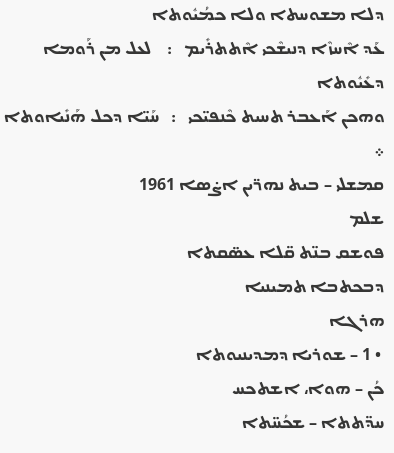ܕܠܐ ܡܫܘܚܬܐ ܘܠܐ ܟܡܳܝܽܘܬܐ
ܥܰܕ ܐܶܚܙܶܐ ܕܢܝܫܶܟܝ ܐܶܬܬܪܺܝܡ   :    ܠܥܠ ܡܢ ܪܰܘܡܐ ܕܥܺܝܽܘܬܐ
ܘܗܟܢ ܐܰܥܒܪ ܬܚܝܬ ܟܶܢܦܝ̈ܟܝ   :   ܚܰܝ̈ܐ ܕܟܠ ܗܰܢܺܝܐܘܬܐ ܀
ܩܡܫܠܝ – ܒܝܬ ܢܗܪ̈ܝܢ ܐܨ̇ܣܐ 1961
ܫܠܡ
ܦܘܫܩ ܒܢ̈ܬ ܩ̈ܠܐ ܥܣ̈ܩܬܐ
ܕܒܟܬܒܐ ܬܡܝܢܝܐ
ܗܪܓܐ
 • 1 – ܫܘܪܝܐ ܕܡܕܝܢܝܘܬܐ
ܟܳܢ – ܗܘܐ، ܐܫܬܟܚ
ܚܕ̈ܬܬܐ – ܫܟܳܚ̈ܬܐ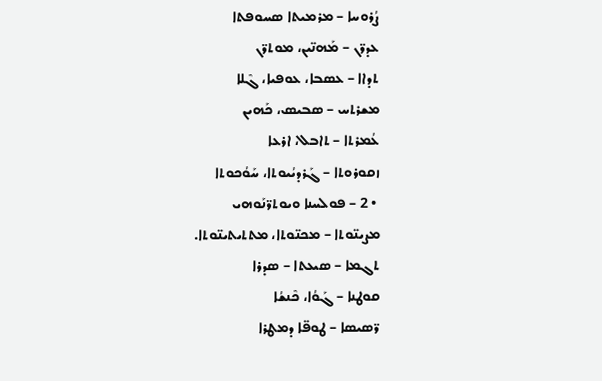ܨܳܪܘܚܐ – ܡܪܡܝܬܐ ܣܚܘܦܬܐ
ܥܕܪ̈ܢ – ܡܰܗܢ̈ܝܢ، ܡܘܬܪ̈ܢ
ܬܕܐܐ – ܥܣܒܐ، ܥܘܦܝܐ، ܓܶܠܐ
ܡܫܪܬܚ – ܣܒܝܣ، ܟܰܗܝܢ
ܥܳܡܪܬܐ – ܬܐܒܠ، ܐܪܥܐ
ܙܩܘܪܘܬܐ – ܓܰܪܕܝܳܝܘܬܐ، ܚܰܘܳܟܘܬܐ
 • 2 – ܦܘܠܚܢܐ ܘܝܘܬܪ̈ܢܰܘܗܝ
ܡܨܝܢ̈ܘܬܐ – ܡܟܢ̈ܘܬܐ، ܡܬܬܝܬܝܢ̈ܘܬܐ.
ܬܓܡܐ – ܣܝܥܬܐ – ܣܕܪܐ
ܩܘܛܢܐ – ܓܰܘܳܐ، ܟܶܢܫܳܐ
ܪ̈ܣܝܣܐ – ܛܘܦ̈ܐ ܕܡܛܪܐ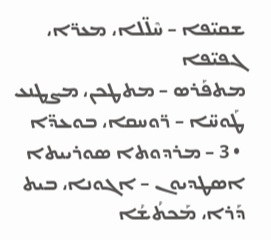ܫܩܝ̈ܦܐ – ܚܶܠ̈ܠܐ، ܡܥܪ̈ܐ، ܓܦܝ̈ܦܐ
ܡܬܦܰܪܣ – ܡܬܛܟܢ، ܡܨܛܢܥ
ܛܰܘܚ̈ܐ – ܪ̈ܘܚܩܐ، ܒܘܥܕ̈ܐ
 • 3 – ܡܪܕܘܬܐ ܣܘܪܝܝܬܐ
ܐܣܛܕܝܘܢ – ܐܓܘܢܐ، ܒܝܬ ܕܰܪܐ، ܡܰܟܬܳܫܳܐ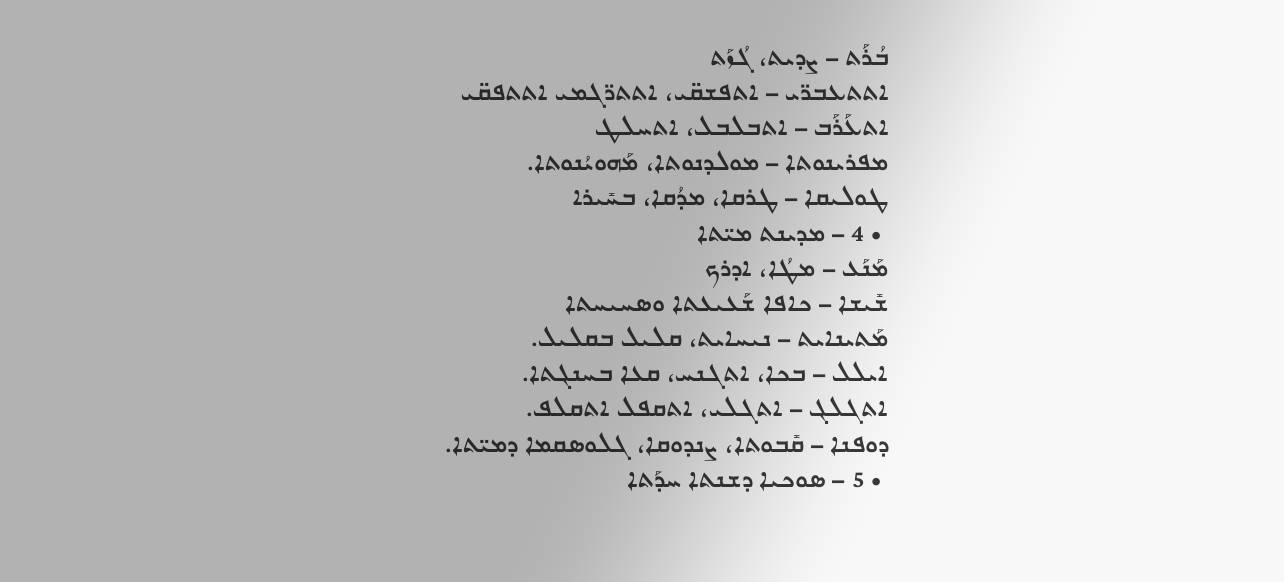ܒܳܪܰܬ – ܨܕܝܬ، ܓܳܙܰܬ
ܐܬܬܥܒܪ̈ܝ – ܐܬܦܫܩ̈ܝ، ܐܬܬܪ̈ܓܡܝ ܐܬܬܦܩ̈ܝ
ܐܬܥܰܪܰܒ – ܐܬܒܠܒܠ، ܐܬܚܠܛ
ܡܦܪܝܢܘܬܐ – ܡܘܠܕܢܘܬܐ، ܡܰܗܘܝܳܢܘܬܐ.
ܛܘܠܝܩܐ – ܛܪܩܐ، ܡܕܳܩܐ، ܒܚܺܝܪܐ
 • 4 – ܡܕܝܢܬ ܡܝ̈ܬܐ
ܡܰܢܰܥ – ܡܛܳܐ، ܐܕܪܟ
ܫܺܝܫܐ – ܟܐܦܐ ܫܰܥܝܥܬܐ ܘܣܚܝܚܬܐ
ܡܰܬܝܢܐܝܬ – ܢܝܚܐܝܬ، ܩܠܝܠ ܒܩܠܝܠ.
ܐܝܠܠ – ܒܟܐ، ܐܬܓܢܚ، ܩܥܐ ܒܚܢܓܬܐ.
ܐܬܓܠܓ – ܐܬܓܠܝ، ܐܬܩܦܠ ܐܬܩܠܦ.
ܕܘܦܢܐ – ܩܺܒܘܬܐ، ܨܢܕܘܩܐ، ܓܠܘܣܩܡܐ ܕܡܝ̈ܬܐ.
 • 5 – ܣܘܟܝܐ ܕܫܢܬܐ ܚܕܰܬܐ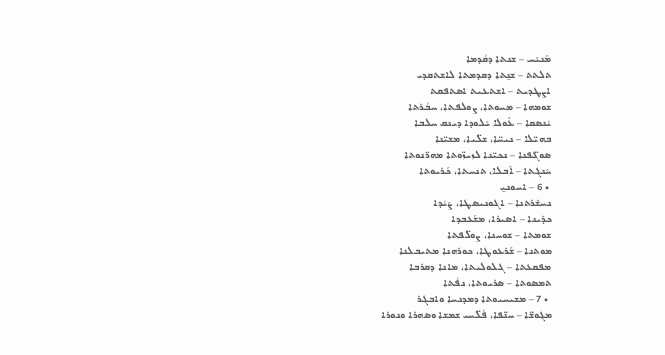ܡܰܢܝܰܚ – ܫܢܬܐ ܕܩܳܕܡܐ
ܬܠܬܬ – ܫܢ̱ܬܐ ܕܩܕܡܬܐ ܠܐܫܬܩܕܝ
ܐܨܛܕܝܬ – ܐܫܬܥܝܬ ܐܣܬܦܩܬ
ܫܘܡܗܐ – ܡܚܘܬܐ، ܨܘܠܦܬܐ، ܚܒܳܪܬܐ
ܝܳܢܣܩܐ – ܥܽܘܠܐ ܝܰܠܘܕܐ ܕܝܢܩ ܚܠܒܐ
ܒܗܝ̈ܠܐ – ܢܝܚ̈ܐ، ܫܠ̈ܝܐ، ܡܫܝ̈ܢܐ
ܣܘܓ̈ܦܢܐ – ܢܟܝ̈ܢܐ ܠܙܝܙ̈ܘܬܐ ܡܗܪ̈ܢܘܬܐ
ܚܶܢܓܬܐ – ܐܶܒܠܐ، ܬܢܚܬܐ، ܟܰܪܝܘܬܐ
 • 6 – ܐܚܘܢܝ̱
ܢܚܫܺܪܬܢܐ – ܐܓܘܢܝܣܛܐ، ܨܰܝܳܕܐ
ܟܕܺܝܢܐ – ܐܣܝܪܐ، ܡܫܰܥܒܕܐ
ܫܘܡܬܐ – ܫܘܚܢܐ، ܨܘܠ̈ܦܬܐ
ܡܘܬܢܐ – ܫܰܪܥܘܛܐ، ܟܘܪܗܢܐ ܡܬܝܒܠܢܐ
ܡܦܩܥܬܐ – ܓܠܘܠܝܬܐ، ܡܐܢܐ ܕܩܪܒܐ
ܬܡܣܘܬܐ – ܣܪܝܘܬܐ، ܢܦܳܬܐ
 • 7 – ܡܫܝܚܝܘܬܐ ܕܡܕܢܚܐ ܘܐܒܓܪ
ܡܓܘܫ̈ܐ – ܚܢ̈ܦܐ، ܦܳܠ̈ܚܝ ܫܡܫܐ ܘܣܗܪܐ ܘܢܘܪܐ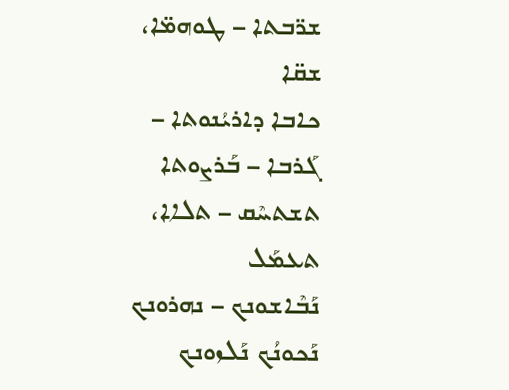ܫܪ̈ܒܬܐ – ܛܘܗܡ̈ܐ، ܫܩ̈ܐ
ܟܐܒܐ ܕܐܪܝܳܢܘܬܐ – ܓܰܪܒܐ – ܒܰܪܨܘܬܐ
ܬܫܬܚܶܩ – ܬܠܐܐ، ܬܥܡܰܠ
ܢܰܒܶܐܫܘܢܟ – ܢܗܪܘܢܟ ܢܰܟܘܢܳܟ ܢܰܠܙܘܢܟ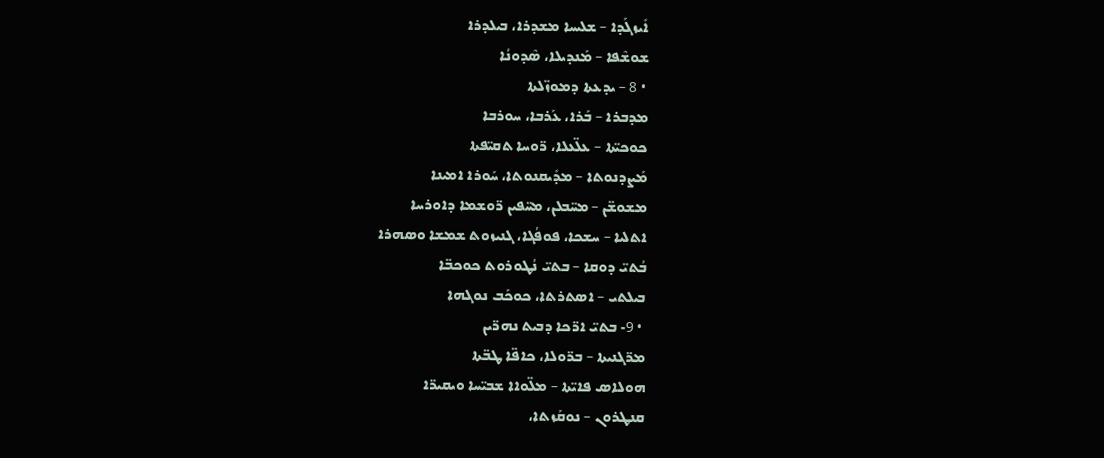ܐܺܝܙܓܰܕܐ – ܫܠܝܚܐ ܡܫܕܪܐ، ܒܝܠܕܪܐ
ܫܘܫܶܦܐ – ܡܰܢܕܝܠܐ، ܣܶܕܘܢܳܐ
 • 8 – ܝܕܥܬܐ ܕܡܘܙ̈ܠܬܐ
ܡܕܒܪܐ – ܒܰܪܐ، ܥܰܪܒܐ، ܚܘܪܒܐ
ܟܘܟܝ̈ܬܐ – ܥܠ̈ܥܠܐ، ܪ̈ܘܚܐ ܬܩܝ̈ܦܬܐ
ܡܰܨܕܢܘܬܐ – ܡܕܺܝܩܢܘܬܐ، ܚܰܘܪܐ ܐܡܝܢܐ
ܡܫܘܫ̈ܢ – ܡܚ̈ܒܠܢ، ܡܚ̈ܦܝܢ ܪ̈ܘܫܡܐ ܕܐܘܪܚܐ
ܐܬܠܝܐ – ܚܫܟܐ، ܦܘܦܳܓܐ، ܓܢܝܙܘܬ ܫܡܫܐ ܘܣܗܪܐ
ܒܳܬܝ̈ ܕܘܩܐ – ܒܬܝ̈ ܢܳܛܘܪܘܬ ܟܘܟܒ̈ܐ
ܒܝܠܬܝ – ܐܣܬܪܬܐ، ܟܘܟܰܒ ܢܘܓܗܐ
 • 9- ܒܬܝ̈ ܐܪ̈ܟܐ ܕܒܝܬ ܢܗܪ̈ܝܢ
ܡܪ̈ܓܢܝܬܐ – ܒܪ̈ܘܠܐ، ܟܐܦ̈ܐ ܛܒ̈ܬܐ
ܗܘܠܐܣ ܦܐܝ̈ܬܐ – ܡܠ̈ܘܐܐ ܫܒܝ̈ܚܐ ܘܝܩܝܪ̈ܐ
ܩܢܛܪܘܢ – ܢܘܩܰܙܬܐ،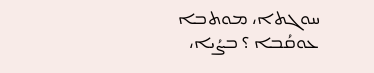ܚܘܓܬܐ، ܡܘܬܒܐ
ܥܘܩܳܒܐ ؟ ܒܨܳܝܐ،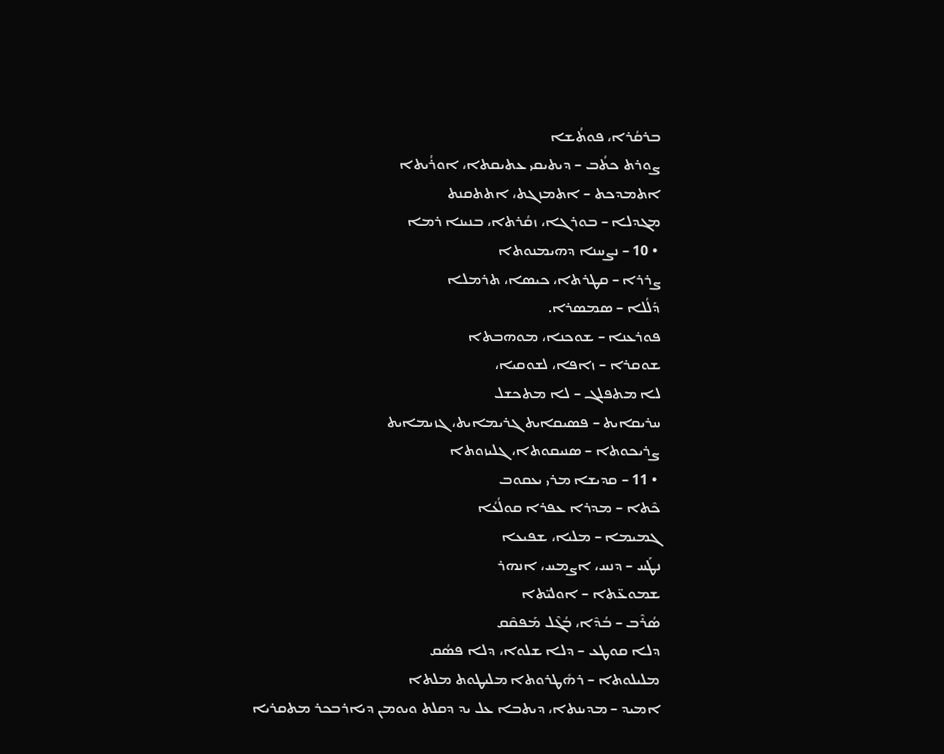ܒܪܩܳܪܐ، ܦܘܬܳܫܐ
ܨܘܪܬ ܟܬܳܒ – ܕܝܬܝܩܝ ܥܬܝܩܬܐ، ܐܘܪܳܝܬܐ
ܐܬܡܕܟܬ – ܐܬܡܙܓܬ، ܐܬܬܩܢܬ
ܡܓܕܠܐ – ܒܘܪܓܐ، ܙܩܳܪܬܐ، ܒܢܝܢܐ ܪܡܐ
 • 10 – ܢܨܚܢܐ ܕܗܝܡܢܘܬܐ
ܨܪܪܐ – ܩܛܪܬܐ، ܟܝܣܐ، ܬܪܡܠܐ
ܕܰܠܳܠܐ – ܣܡܣܪܐ.
ܦܘܪܥܢܐ – ܫܘܟܢܐ، ܡܘܗܒܬܐ
ܫܘܩܪܐ – ܙܐܦܐ، ܠܫܘܩܝܐ،
ܠܐ ܡܬܦܠܓ – ܠܐ ܡܬܟܫܠ
ܚܪܝܩܐܝܬ – ܦܣܝܩܐܝܬ ܓܪܝܡܐܝܬ، ܓܙܝܡܐܝܬ
ܨܪܝܟܘܬܐ – ܣܢܝܩܘܬܐ، ܓܠܝܙܘܬܐ
 • 11 – ܩܕܝܫܐ ܡܪܝ ܝܥܩܘܒ
ܟܶܬܐ – ܡܕܪܐ ܥܦܪܐ ܩܘܠܳܥܳܐ
ܓܡܝܡܐ – ܡܠܝܐ، ܫܦܝܥܐ
ܢܛܰܚ – ܕܢܚ، ܐܨܡܚ، ܐܢܗܪ
ܫܡܘܥ̈ܬܐ – ܐܘܠܝ̈ܬܐ
ܣܳܪܶܒ – ܒܳܕܶܐ، ܒܳܓܶܠ ܡܰܦܩܶܩ
ܕܠܐ ܩܘܛܥ – ܕܠܐ ܫܠܘܐ، ܕܠܐ ܦܣܳܩ
ܡܠܝܠܘܬܐ – ܪܗܺܛܪܘܬܐ ܡܠܝܛܘܬ ܡܠܬܐ
ܐܡܝܕ – ܡܕܝܢܬܐ، ܕܝܬܒܐ ܥܠ ܝܕ ܕܩܠܬ ܘܝܘܡܢ ܕܝܐܪܒܟܪ ܡܬܩܪܝܐ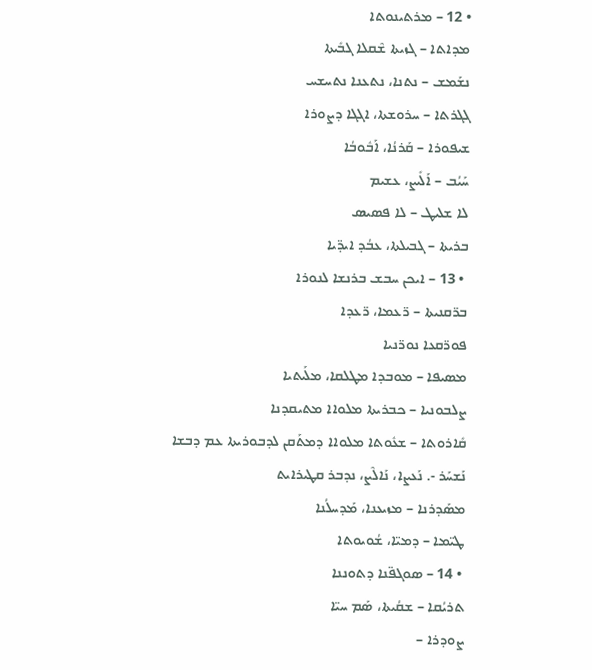• 12 – ܡܪܬܝܢܘܬܐ
ܡܕܐܬܐ – ܓܙܝܬܐ ܫܶܩܠܐ ܓܒܺܝܬܐ
ܢܫܰܡܫ – ܢܬܢܐ، ܢܬܥܢܐ ܢܬܚܫܚ
ܓܓܪܬܐ – ܚܪܘܫܬܐ، ܐܓܓܐ ܕܨܘܪܐ
ܫܝܦܘܪܐ – ܩܰܪܢܳܐ، ܐܰܒܽܘܒܳܐ
ܚܰܝܳܒ – ܐܰܠܺܝܨ، ܥܫܝܡ
ܠܐ ܫܠܝܛ – ܠܐ ܦܣܝܣ
ܒܪܝܬܐ – ܓܒܝܠܬܐ، ܥܒܳܕ ܐܝܕ̈ܝܐ
 • 13 – ܐܝܟܢ ܚܒܫ ܒܪܢܫܐ ܠܢܘܪܐ
ܒܪ̈ܩܢܝܬܐ – ܪ̈ܥܡܐ، ܪ̈ܥܕܐ
ܦܘܪ̈ܩܥܐ ܢܘܪ̈ܢܝܐ
ܡܣܝܦܐ – ܡܘܒܕܐ ܡܛܠܩܐ، ܡܠܰܝܬܝܐ
ܨܠܒܘܢܝܐ – ܟܒܪܝܬܐ ܡܠܘܐܐ ܡܬܝܩܕܢܐ
ܩܺܐܪܘܬܐ – ܫܥܽܘܬܐ ܡܠܘܐܐ ܕܡܬܰܩܢ ܠܕܒܘܪܝܬܐ ܥܡ ܕܒܫܐ
ܢܰܫܚܰܪ -. ܢܰܥܨܐ، ܢܰܐܠܶܨ، ܢܕܒܪ ܩܛܝܪܐܝܬ
ܡܣܰܕܪܢܐ – ܡܙܝܥܢܐ، ܡܰܕܚܠܳܢܐ
ܛܝ̈ܡܐ – ܕܡܝ̈ܐ، ܫܳܘܝܘܬܐ
 • 14 – ܣܘܓܦ̈ܢܐ ܕܬܘܢܢܐ
ܬܪܝܳܩܐ – ܫܩܳܝܬܐ، ܣܰܡ ܚܝ̈ܐ
ܨܘܕܪܐ –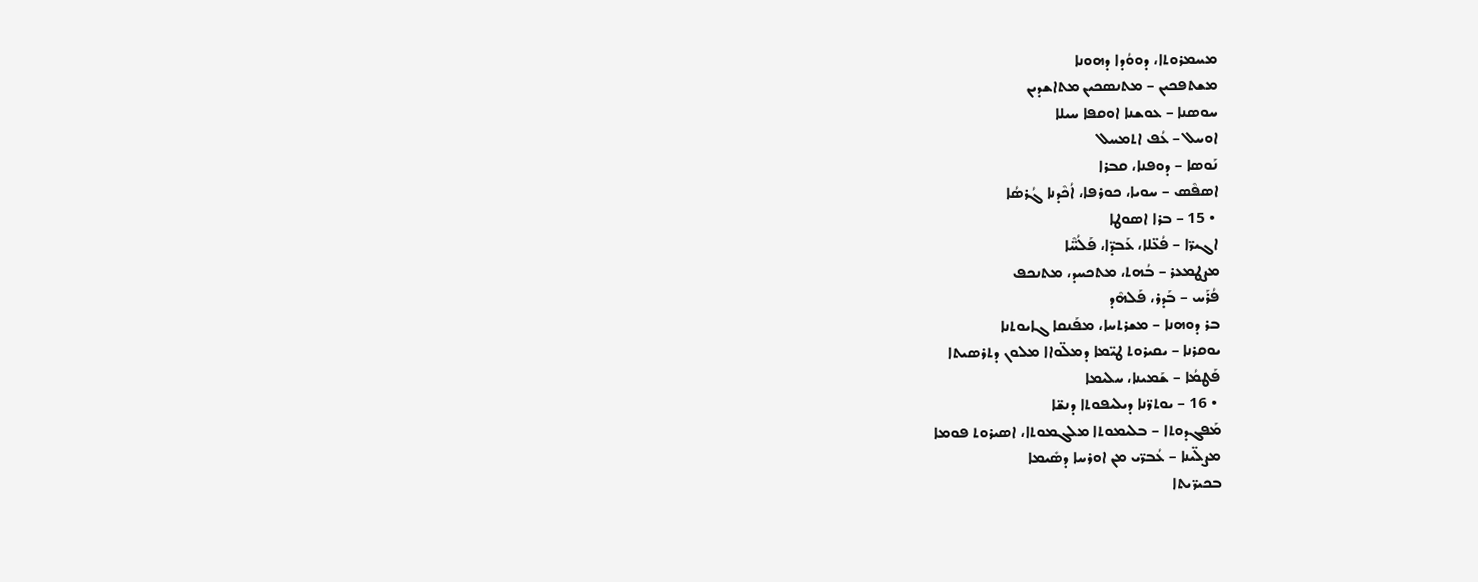ܡܚܡܪܘܬܐ، ܕܘܘܳܕܐ ܕܗܘܢܐ
ܡܫܬܦܟܝܢ – ܡܬܢܣܟܝܢ ܡܬܐܫܕܝܢ
ܚܘܣܢܐ – ܥܘܫܢܐ ܐܘܩܦܐ ܚܝܠܐ
ܐܘܚܠ – ܥܳܦ ܐܬܡܚܠ
ܢܰܘܣܐ – ܕܘܦܢܐ، ܩܒܪܐ
ܐܣܦܶܣ – ܚܘܝܐ، ܟܘܪܦܐ، ܐܳܟܶܕܢܐ ܓܳܪܣܳܐ
 • 15 – ܒܪܐ ܐܣܘܛܐ
ܐܓܝܪ̈ܐ – ܦܳܥ̈ܠܐ، ܥܰܒܕ̈ܐ، ܦܰܠܳܚ̈ܶܐ
ܡܨܛܡܥܪ – ܒܳܗܬ، ܡܬܟܚܕ، ܡܬܢܟܦ
ܦܳܪܰܚ – ܒܰܕܪ، ܦܰܠܗܶܕ
ܒܪ ܕܘܗܢܐ – ܡܫܪܬܚܐ، ܡܦܰܢܩܐ ܓܐܝܘܬܢܐ
ܝܘܩܪܢܐ – ܝܩܝܪܘܬ ܛܝ̈ܡܐ ܕܡܠ̈ܘܐܐ ܡܠܘܢ ܕܬܪܣܝܬܐ
ܦܰܛܡܳܐ – ܫܰܡܝܢܐ، ܚܠܝܡܐ
 • 16 – ܝܘܬܪ̈ܢܐ ܕܝܠܝܦܘܬܐ ܕܢܫ̈ܐ
ܡܰܦܓܕܘܬܐ – ܒܠܝܡܘܬܐ ܡܠܓܡܘܬܐ، ܐܣܝܪܘܬ ܦܘܡܐ
ܡܨܠ̈ܝܢܐ – ܥܳܒܪ̈ܝ ܡܢ ܐܘܪܚܐ ܕܣܺܝܡܐ
ܒܟܝܪ̈ܝܬܐ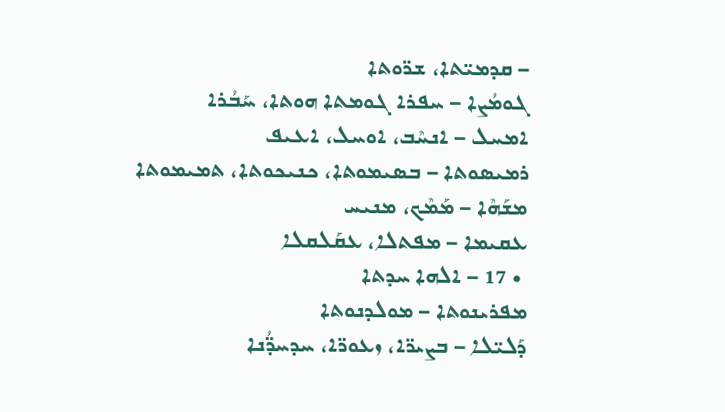– ܩܕܡܝ̈ܬܐ، ܫܪ̈ܘܬܐ
ܓܘܡܳܨܐ – ܚܦܪܐ ܓܘܡܬܐ ܗܘܬܐ، ܚܰܒܳܪܐ
ܐܡܚܠ – ܐܢܚܶܒ، ܐܘܚܠ، ܐܥܝܦ
ܪܡܝܣܘܬܐ – ܒܣܝܡܘܬܐ، ܟܢܝܟܘܬܐ، ܬܡܝܡܘܬܐ
ܡܫܰܗܶܐ – ܡܰܡܶܟ، ܡܢܝܚ
ܥܩܝܡܐ – ܡܦܬܠܐ، ܥܩܰܠܩܠܐ
 • 17 – ܐܠܗܐ ܚܕܬܐ
ܡܦܪܝܢܘܬܐ – ܡܘܠܕܢܘܬܐ
ܕܰܠܝ̈ܠܐ – ܒܨܝܪ̈ܐ، ܙܥܘܪ̈ܐ، ܚܕܚܕ̈ܳܢܐ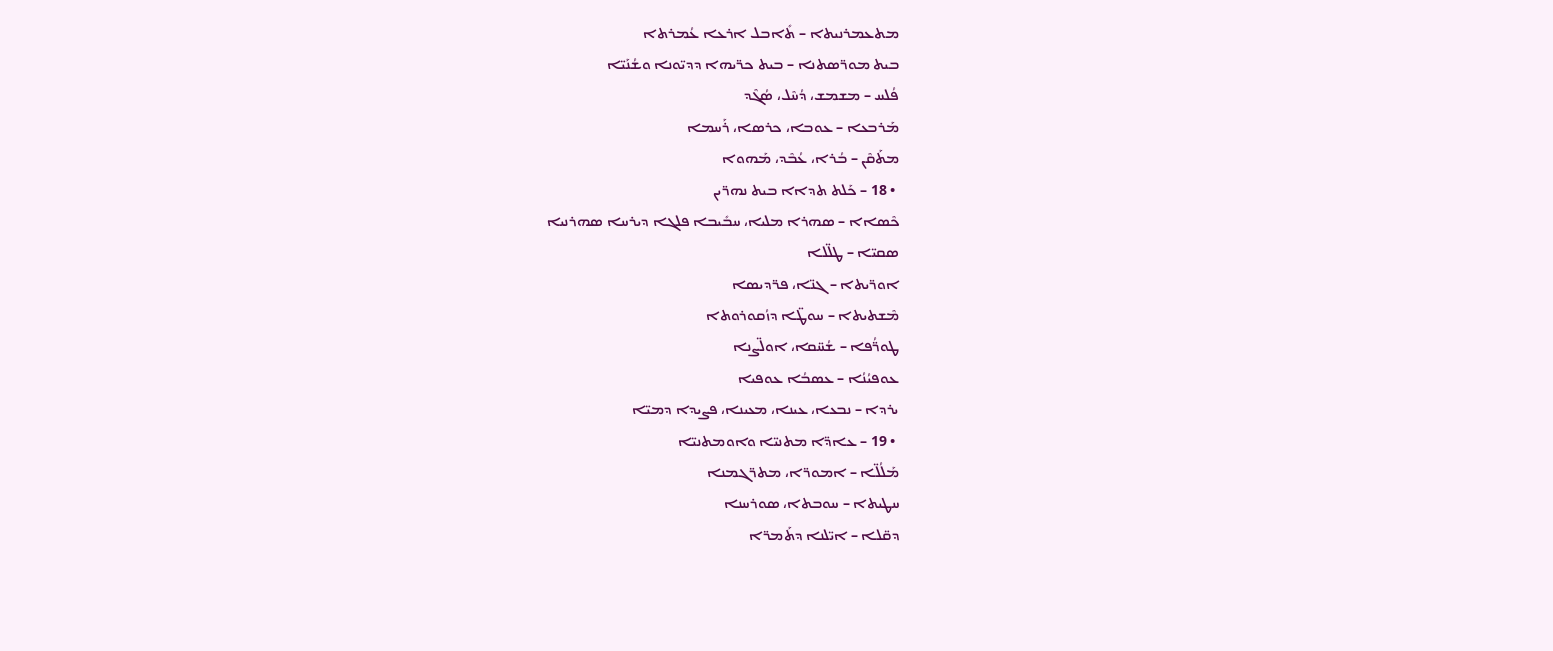ܡܬܥܡܪܢܝܬܐ – ܬܺܐܒܠ ܐܪܥܐ ܥܳܡܪܬܐ
ܒܝܬ ܡܘܪ̈ܣܬܢܐ – ܒܝܬ ܟܪ̈ܝܗܐ ܕܕܝ̈ܘܢܐ ܘܫܳܢܰܝ̈ܐ
ܦܳܠܚ – ܡܫܡܫ، ܕܳܚܶܠ، ܣܳܓܶܕ
ܡܰܪܒܥܐ – ܥܘܒܐ، ܟܪܣܐ، ܪܰܚܡܐ
ܡܬܰܩܶܢ – ܒܳܪܐ، ܥܳܒܶܕ، ܡܰܗܘܐ
 • 18 – ܟܰܠܬ ܬܕܐܐ ܒܝܬ ܢܗܪ̈ܝܢ
ܟܶܣܐܐ – ܣܗܪܐ ܡܠܝܐ، ܚܒܺܝܒܐ ܦܠܓܐ ܕܝܪܚܐ ܣܗܪܢܝܐ
ܣܩܝ̈ܐ – ܛܠ̈ܠܐ
ܐܘܪ̈ܝܬܐ – ܓܢ̈ܐ، ܦܪ̈ܕܝܣܐ
ܡܶܫܬܝܬܐ – ܚܘܛ̈ܐ ܕܙܳܩܘܪܘܬܐ
ܛܘܪ̈ܳܦܐ – ܫܳܚ̈ܩܐ، ܐܘܠ̈ܨܢܐ
ܥܘܦܝܳܢܳܐ – ܥܣܒܳܐ ܥܘܦܝܐ
ܝܪܕܐ – ܢܒܥܐ، ܥܝܢܐ، ܡܥܝܢܐ، ܦܨܝܕܐ ܕܡܝ̈ܐ
 • 19 – ܥܐܕ̈ܐ ܡܬܢܝ̈ܐ ܘܐܘܡܬܢܝ̈ܐ
ܡܰܠܳܠ̈ܐ – ܐܡܘܪ̈ܐ، ܡܬܪ̈ܓܡܢܐ
ܚܛܝܬܐ – ܚܘܒܬܐ، ܣܘܪܚܢܐ
ܕܩ̈ܠܐ – ܐܝ̈ܠܢܐ ܕܬܰܡܪ̈ܐ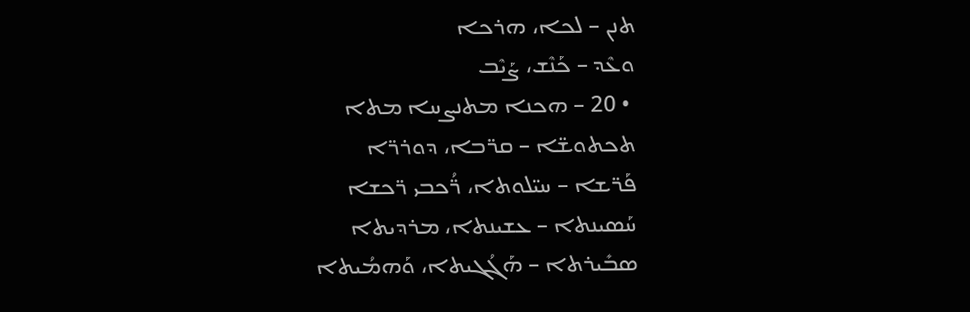ܬܢܢ – ܠܟܐ، ܗܪܟܐ
ܘܥܶܕ – ܟܰܢܶܫ، ܨܰܝܶܒ
 • 20 – ܗܟܢܐ ܡܬܢܨܚܐ ܡܬܐ
ܬܟܬܘܫ̈ܐ – ܩܪ̈ܒܐ، ܕܘܪܪ̈ܐ
ܦܰܪ̈ܫܐ – ܚܝ̈ܠܘܬܐ، ܪ̈ܳܟܒܝ ܪ̈ܟܫܐ
ܚܰܣܝܢܬܐ – ܥܫܝܢܬܐ، ܡܪܕܝܬܐ
ܣܒܺܝܪܬܐ – ܗܰܓܳܓܝܬܐ، ܘܰܗܡܳܝܬܐ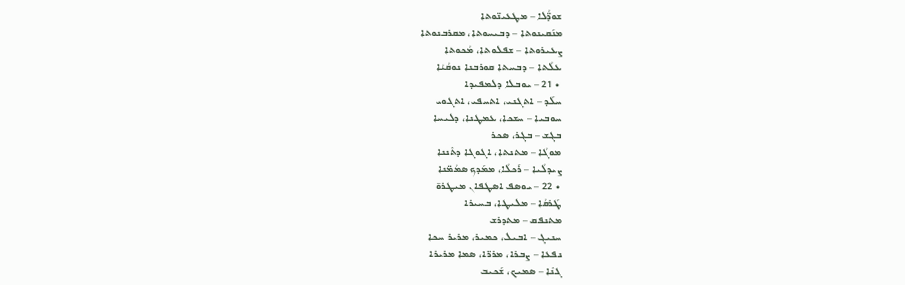ܫܘܕ̈ܳܠܐ – ܡܛܥܝܢ̈ܘܬܐ
ܡܢܰܩܝܢܘܬܐ – ܕܒܝܚܘܬܐ، ܡܩܪܒܢܘܬܐ
ܨܥܝܪܘܬܐ – ܫܦܠܘܬܐ، ܡܳܟܘܬܐ
ܥܠܳܬܐ – ܕܒܚܬܐ ܩܘܪܒܢܐ ܢܘܩܳܝܳܐ
 • 21 – ܝܘܒܠܐ ܕܠܡܦܝܕܐ
ܚܠܰܕ – ܐܬܓܢܝ، ܐܬܚܦܝ، ܐܬܓܘܝ
ܚܘܒܝܐ – ܚܫܟܐ، ܥܡܛܢܐ، ܕܠܝܚܐ
ܒܓܫ – ܒܓܪ، ܣܟܪ
ܡܘܓܳܐ – ܡܬܢܬܐ، ܐܓܘܓܐ ܕܬܶܢܢܐ
ܨܝܕܠܳܝܐ – ܪܰܟܠܳܐ، ܡܡܰܕܟ ܣܡܳܡ̈ܢܐ
 • 22 – ܝܘܣܦ ܐܣܛܦܐܢ ܡܝܛܪܘ̄
ܛܰܪܩܳܐ – ܡܠܝܛܐ، ܒܚܝܪܐ
ܡܬܢܦܩ – ܡܬܕܪܫ
ܚܢܝܓ – ܐܒܝܠ، ܟܡܝܪ، ܡܪܝܪ ܚܟܐ
ܢܦܥܐ – ܨܒܪܐ، ܡܪܪ̈ܐ، ܣܡܐ ܡܪܝܪܐ
ܓܢܶܐ – ܣܡܝܟ، ܫܰܟܝܒ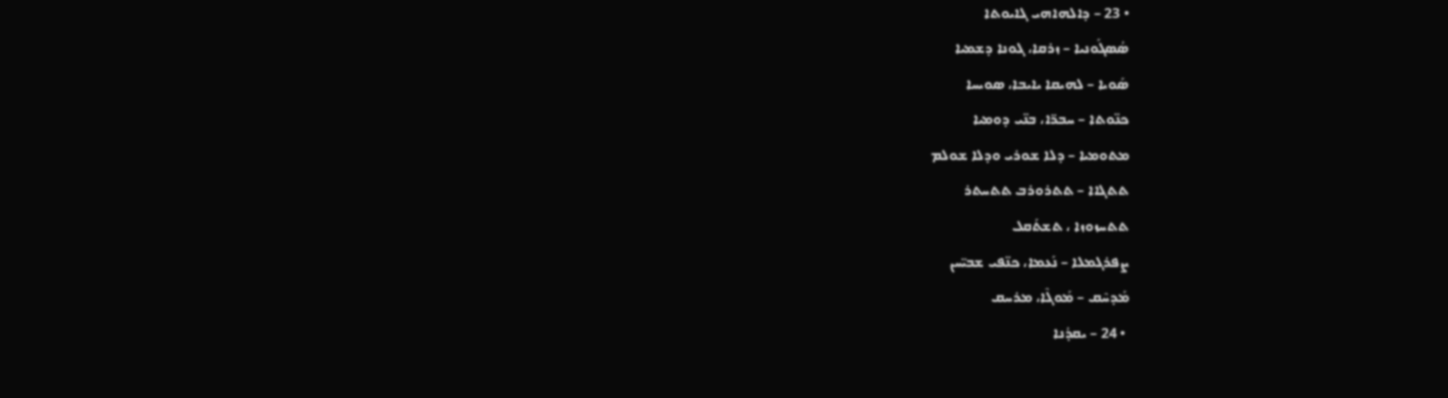• 23 – ܕܐܠܗܐܗܝ ܓܐܝܘܬܐ
ܣܳܣܓܰܘܢܝܐ – ܙܪܩܐ، ܓܘܢܐ ܕܫܡܝܐ
ܣܰܘܝܐ – ܠܗܝܩܐ ܝܐܝܒܐ، ܣܘܝܚܐ
ܟܢ̈ܘܬܐ – ܚܒܪ̈ܐ، ܒܢ̈ܝ ܕܘܡܝܐ
ܡܬܘܡܝܐ – ܕܠܐ ܫܘܪܝ ܘܕܠܐ ܫܘܠܡ
ܬܬܓܐܐ – ܬܬܪܘܪܒ ܬܬܚܬܪ
ܬܬܚܙܘܙܐ ، ܬܫܬܰܩܠ
ܨܦܪܓܡܠܐ – ܢܰܥܡܐ، ܟܢ̈ܦܝ ܫܒܝ̈ܚܢ
ܡܰܕܚܶܩ – ܡܰܘܓܶܐ، ܡܪܚܩ
 • 24 – ܝܩܕܳܢܐ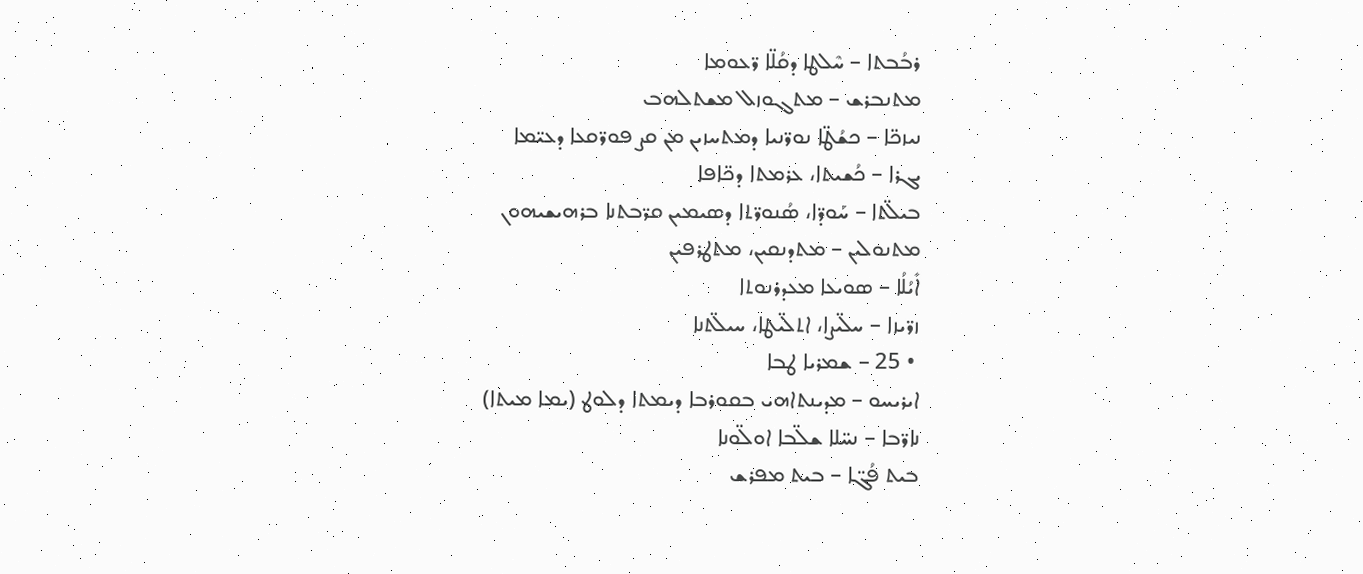ܪܒܳܒܬܐ – ܚܶܠܛܐ ܕܩܳܠ̈ܐ ܪ̈ܥܘܡܐ
ܡܬܢܒܪܫ – ܡܬܓܘܙܠ ܡܫܬܠܗܒ
ܢܝܙܟ̈ܐ – ܟܫܳܛ̈ܐ ܢܘܪ̈ܢܝܐ ܕܡܬܚܙܝܢ ܡܢ ܩܨ ܦܘܪ̈ܩܥܐ ܕܥܝ̈ܡܐ
ܝܓܪܐ – ܟܳܫܝܬܐ، ܥܪܡܬܐ ܕܟ̈ܐܦܐ
ܒܝܠ̈ܬܐ – ܚܰܘܕ̈ܐ، ܣܳܢܘܪ̈ܬܐ ܕܣܝܡܝܢ ܩܪ̈ܒܬܢܐ ܒܪܗܝܫܝܗܘܢ
ܡܬܢܘܠܝܢ – ܡܬܕܢܩܝܢ، ܡܬܛܪܦܝܢ
ܐܺܝܳܠܳܐ – ܣܘܝܥܐ ܡܥܕܪܢܘܬܐ
ܙܪ̈ܝܙܐ – ܚܠ̈ܝܨܐ، ܐܬܠ̈ܝܛܐ، ܚܝܠ̈ܬܢܐ
 • 25 – ܫܡܪܝܐ ܛܒܐ
ܐܝܪܝܚܘ – ܡܕܝܢܬܐܗܝ ܒܩܘܪܒܐ ܕܝܡܬܐ ܕܠܘܛ (ܝܡܐ ܡܝܬܐ)
ܢܐܪ̈ܒܐ – ܢܚ̈ܠܐ ܫܠ̈ܒܐ ܐܘܠ̈ܘܢܐ
ܒܝܬ ܦܳܓ̈ܐ – ܒܝܬ ܡܦܪܫ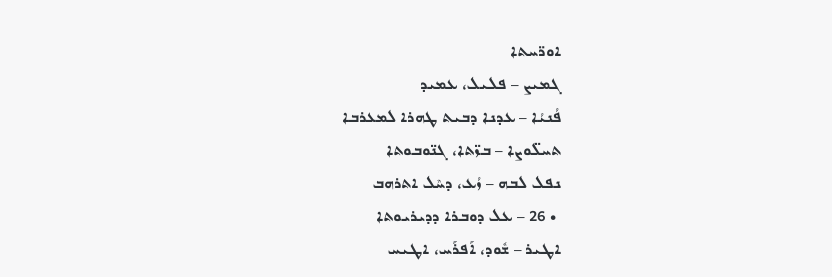ܐܘܪ̈ܚܬܐ
ܓܡܝܨ – ܦܠܝܠ، ܥܡܝܕ
ܦܳܢܝܳܐ – ܥܕܢܐ ܕܒܝܬ ܛܗܪܐ ܠܡܥܪܒܐ
ܬܚܠ̈ܘܨܐ – ܒܙ̈ܬܐ، ܓܢ̈ܘܒܘܬܐ
ܢܦܠ ܠܒܗ – ܙܳܥ، ܕܚܶܠ ܐܬܪܗܒ
 • 26 – ܥܠ ܕܘܒܪܐ ܕܕܝܪܝܘܬܐ
ܐܛܝܪ – ܫܽܘܕ، ܐܰܦܪܰܚ، ܐܛܝܚ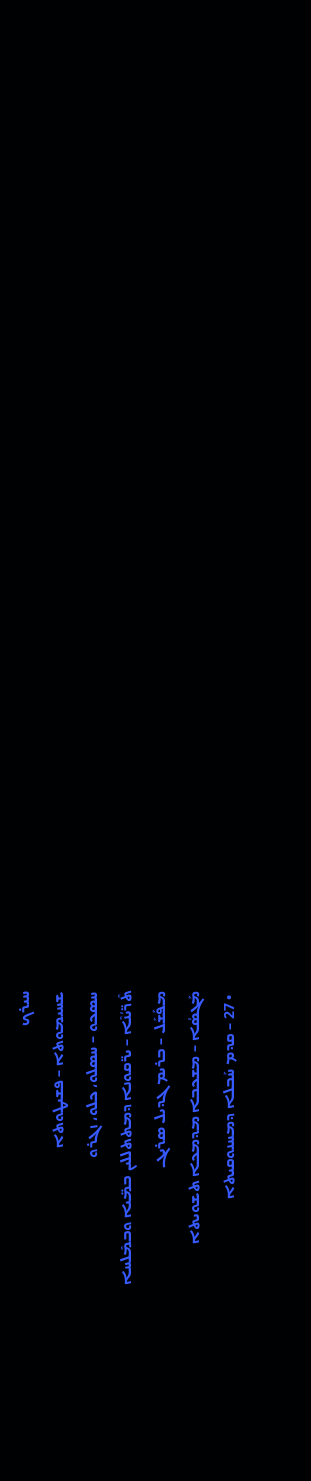ܚܝܪܟ
ܫܚܝܡܘܬܐ – ܦܫܝܛܘܬܐ
ܚܣܟܘ – ܚܣܠܘ، ܟܠܘ، ܙܓܪܘ
ܬܶܪ̈ܝܳܢܶܐ – ܝܪ̈ܩܘܢܐ ܕܡܬܬܠܠܝܢ ܒܡ̈ܝܐ ܘܒܡܶܠܚܐ
ܡܦܰܫܰܠ – ܒܪܝܡ ܓܕܝܠ ܣܪܝܓ
ܡܰܓܣܳܐ – ܡܫܟܒܐ ܡܕܡܟܐ ܬܫܘܝܬܐ
 • 27 – ܩܕܡ ܚܰܒܠܐ ܕܡܚܢܘܩܝܬܐ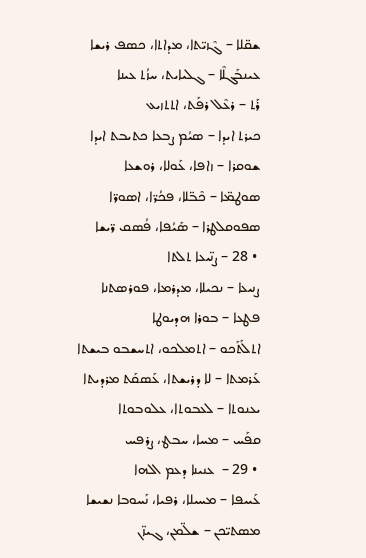ܫܩ̈ܠܐ – ܓܶܙܝ̈ܬܐ، ܡܕܐܬܐ، ܟܣܦ ܪܝܫܐ
ܥܝܢܒܰܓܠܶܐ – ܓܠܝܐܝܬ، ܚܙܳܬ ܥܝܢܐ
ܪܰܬ – ܪܥܶܠ ܪܦܰܬ، ܐܬܬܙܝܥ
ܟܝܪܬ ܐܝܕܐ – ܣܝܳܡ ܨܒܥܐ ܟܬܝܒܬ ܐܝܕܐ
ܫܘܩܪܐ – ܙܐܦܐ، ܥܰܘܠܐ، ܪܘܫܥܐ
ܣܘܛܡ̈ܐ – ܟܶܒ̈ܠܐ، ܦܟܳܪ̈ܐ، ܐܣܘܪ̈ܐ
ܣܦܘܩܠܛܪܐ – ܣܰܝܳܦܐ، ܦܳܣܩ ܪ̈ܝܫܐ
 • 28 – ܨܢ̈ܝܥܐ ܬܠܬܐ
ܨܢܝܥܐ – ܢܟܝܠܐ، ܡܕܪܡܐ، ܦܘܪܣܬܢܐ
ܦܛܥܐ – ܒܘܪܐ ܗܕܝܘܛܐ
ܐܬܠܰܬܰܟܘ – ܐܬܡܠܟܘ، ܐܬܚܫܒܘ ܒܝܫܬܐ
ܥܰܪܡܬܐ – ܠܐ ܕܪܝܫܬܐ، ܥܰܣܩܰܬ ܡܪܕܝܬܐ
ܝܥܢܘܬܐ – ܠܥܒܘܬܐ، ܥܠܘܒܘܬܐ
ܩܦܰܚ – ܡܚܐ، ܚܒܛ، ܨܪܦܚ
 • 29 –  ܥܢܝܢܐ ܕܥܡ ܐܠܗܐ
ܥܰܝܝܦܐ – ܡܚܝܠܐ، ܪܦܝܐ، ܢܰܚܘܒܐ ܢܫܝܫܐ
ܡܣܬܝ̈ܟܢ – ܫܠ̈ܡܢ، ܓܝܙ̈ܢ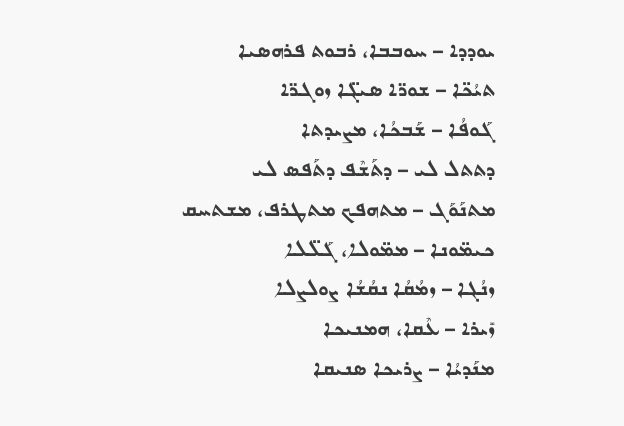ܝܘܕܕܐ – ܚܘܒܒܐ، ܪܒܘܬ ܦܪܗܣܝܐ
ܬܝܳܟ̈ܐ – ܫܘܪ̈ܐ ܣܝܓ̈ܐ ܙܘܓܪ̈ܐ
ܓܰܘܦܳܐ – ܫܰܒܟܳܐ، ܡܨܝܕܬܐ
ܕܬܬܠ ܠܝ – ܕܬܰܫܶܦ ܕܬܰܦܣ ܠܝ
ܡܬܢܰܘܰܓ – ܡܬܗܦܟ ܡܬܛܪܦ، ܡܫܬܚܩ
ܟܝܡ̈ܘܢܐ – ܡܡ̈ܘܠܐ، ܓܰܠ̈ܠܐ
ܙܢܳܓܐ – ܙܡܳܩܳܐ ܢܩܳܫܳܐ ܨܘܠܨܠܐ
ܙܺܝܪܐ – ܥܶܩܐ، ܗܡܢܝܟܐ
ܡܢܰܕܝܳܐ – ܨܪܝܟܐ ܣܢܝܩܐ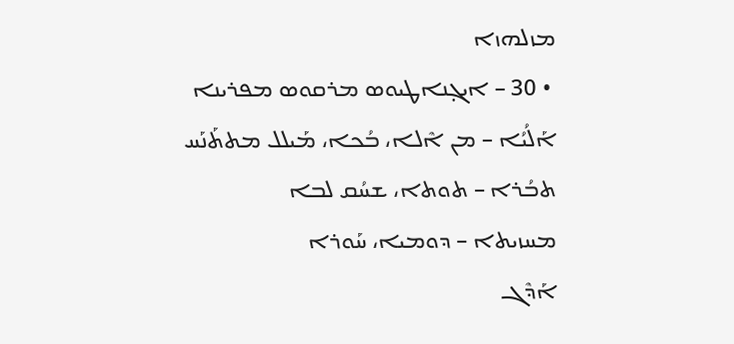ܡܙܠܗܙܐ
 • 30 – ܐܝܓ̣ܢܐܛܝܘܣ ܡܪܩܘܣ ܡܦܪܝܢܐ
ܐܰܠܳܝܳܐ – ܡܢ ܐܶܠܐ، ܒܳܟܐ، ܡܰܝܠܠ ܡܬܬܰܢܰܚ
ܬܒܳܪܐ – ܬܘܬܐ، ܫܚܳܩ ܠܒܐ
ܡܚܙܝܬܐ – ܕܘܡܝܐ، ܚܰܘܪܐ
ܐܰܕܶܓ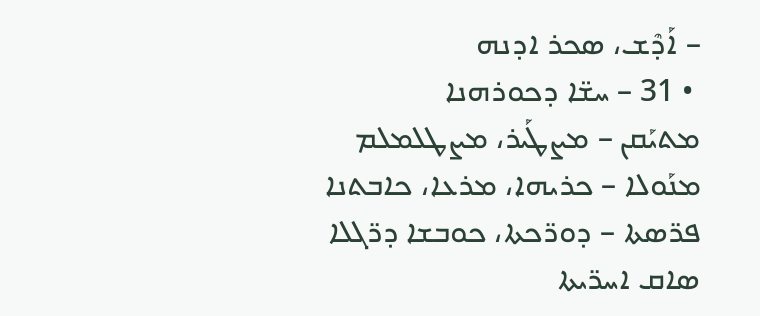– ܐܰܕܶܫ، ܣܟܪ ܐܕܢܗ
 • 31 – ܚܫ̈ܐ ܕܟܘܪܗܢܐ
ܡܬܝܰܩܢ – ܡܨܛܰܝܪ، ܡܨܛܠܡܠܡ
ܡܢܰܘܠܐ – ܟܪܝܗܐ، ܡܪܥܐ، ܟܐܒܬܢܐ
ܦܪ̈ܣܬܐ – ܕܘܪ̈ܟܬܐ، ܟܘܒܫܐ ܕܪ̈ܓܠܐ
ܣܐܩ ܐܚܪ̈ܝܬܐ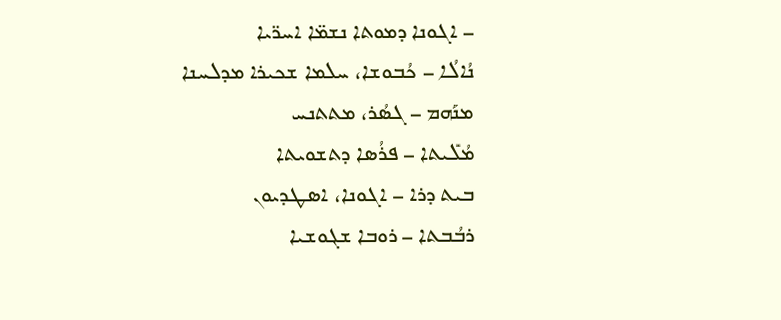– ܐܓܘܢܐ ܕܡܘܬܐ ܢܫܡ̈ܐ ܐܚܪ̈ܝܐ
ܢܳܐܠܳܐ – ܟܳܒܘܫܐ، ܚܠܡܐ ܫܟܝܪܐ ܡܕܠܚܢܐ
ܡܢܰܗܡ – ܓܣܳܪ، ܡܬܬܢܚ
ܡܳܠܺܝܬܐ – ܦܪܳܣܐ ܕܬܫܘܝܬܐ
ܒܝܬ ܕܪܐ – ܐܓܘܢܐ، ܐܣܛܕܝܘܢ
ܪܒܳܒܬܐ – ܪܘܒܐ ܫܓܘܫܝܐ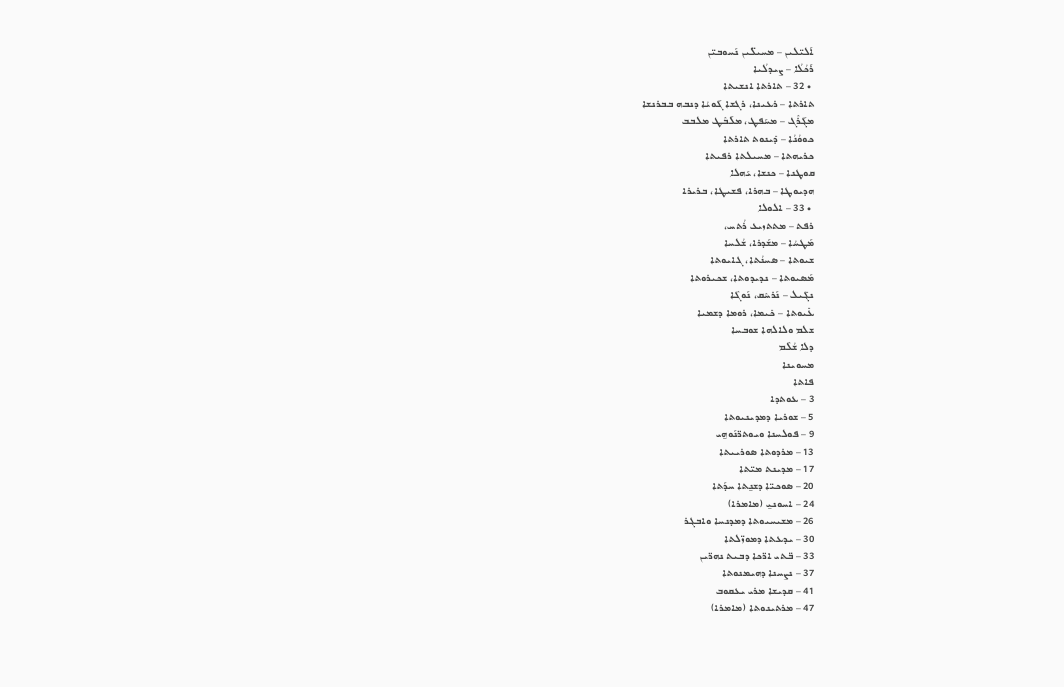ܐܰܠܝ̈ܠܝܢ – ܡܚܝܠ̈ܝܢ ܢܰܚܘܒܝ̈ܢ
ܪܰܟܳܠܳܐ – ܨܝܕܠܳܝܐ
 • 32 – ܬܐܪܬܐ ܐܢܫܝܬܐ
ܬܐܪܬܐ – ܪܥܝܢܐ، ܪܓܫܐ ܓܰܘܝܳܐ ܕܢܒܗ ܒܒܪܢܫܐ
ܡܓܰܪܶܓ – ܡܚܰܦܛ، ܡܠܰܒܶܛ ܡܠܒܒ
ܟܘܘܳܢܳܐ – ܕܺܝܢܘܬ ܬܐܪܬܐ
ܟܪܝܗܬܐ – ܡܚܝܠܬܐ ܪܦܝܬܐ
ܩܘܛܢܐ – ܟܢܫܐ، ܝܰܗܠܐ
ܗܕܝܘܛܐ – ܒܗܪܐ، ܦܫܝܛܐ، ܒܪܝܪܐ
 • 33 – ܐܠܘܠܐ
ܪܦܬ – ܡܬܬܙܝܥ ܪܳܬܚ،
ܡܰܛܚܳܐ – ܡܫܰܕܪܐ، ܫܳܠܚܐ
ܫܝܘܬܐ – ܣܚܢܳܬܐ، ܓܐܝܘܬܐ
ܡܰܣܝܘܬܐ – ܢܕܝܕܘܬܐ، ܫܟܝܪܘܬܐ
ܢܓܺܝܠ – ܢܰܪܚܶܩ، ܢܰܘܓܶܐ
ܥܺܝܘܬܐ – ܟܺܝܡܐ، ܪܘܡܐ ܕܫܡܝܐ
ܫܠܡ ܘܠܐܠܗܐ ܫܘܒܚܐ
ܕܠܐ ܫܳܠܶܡ
ܡܚܘܝܢܐ
ܦܐܬܐ
3 – ܥܘܬܕܐ
5 – ܫܘܪܝܐ ܕܡܕܝܢܝܘܬܐ
9 – ܦܘܠܚܢܐ ܘܝܘܬܪ̈ܢܰܘܗ̱ܝ
13 – ܡܪܕܘܬܐ ܣܘܪܝܝܬܐ
17 – ܡܕܝܢܬ ܡܝ̈ܬܐ
20 – ܣܘܟܝ̈ܐ ܕܫܢ̱ܬܐ ܚܕܰܬܐ
24 – ܐܚܘܢܝ̱ (ܡܐܡܪܐ)
26 – ܡܫܝܚܝܘܬܐ ܕܡܕܢܚܐ ܘܐܒܓܪ
30 – ܝܕܥܬܐ ܕܡܘܙ̈ܠܬܐ
33 – ܒ̈ܬܝ ܐܪ̈ܟܐ ܕܒܝܬ ܢܗܪ̈ܝܢ
37 – ܢܨܚܢܐ ܕܗܝܡܢܘܬܐ
41 – ܩܕܝܫܐ ܡܪܝ ܝܥܩܘܒ
47 – ܡܪܬܝܢܘܬܐ (ܡܐܡܪܐ)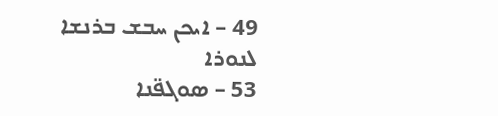49 – ܐܝܟܢ ܚܒܫ ܒܪܢܫܐ ܠܢܘܪܐ
53 – ܣܘܓܦ̈ܢܐ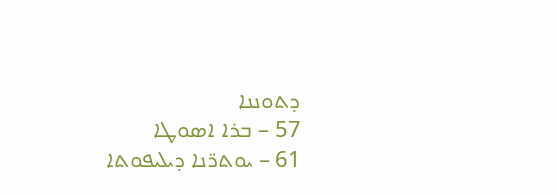ܕܬܘܢܢܐ
57 – ܒܪܐ ܐܣܘܛܐ
61 – ܝܘܬܪ̈ܢܐ ܕܝܠܝܦܘܬܐ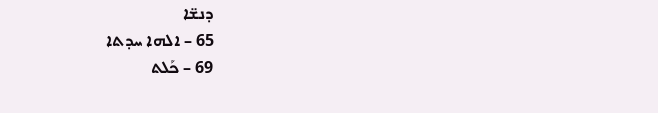ܕܢܫ̈ܐ
65 – ܐܠܗܐ ܚܕܬܐ
69 – ܟܰܠܬ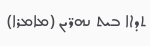ܬܕܐܐ ܒܝܬ ܢܗܪ̈ܝܢ (ܡܐܡܪܐ)